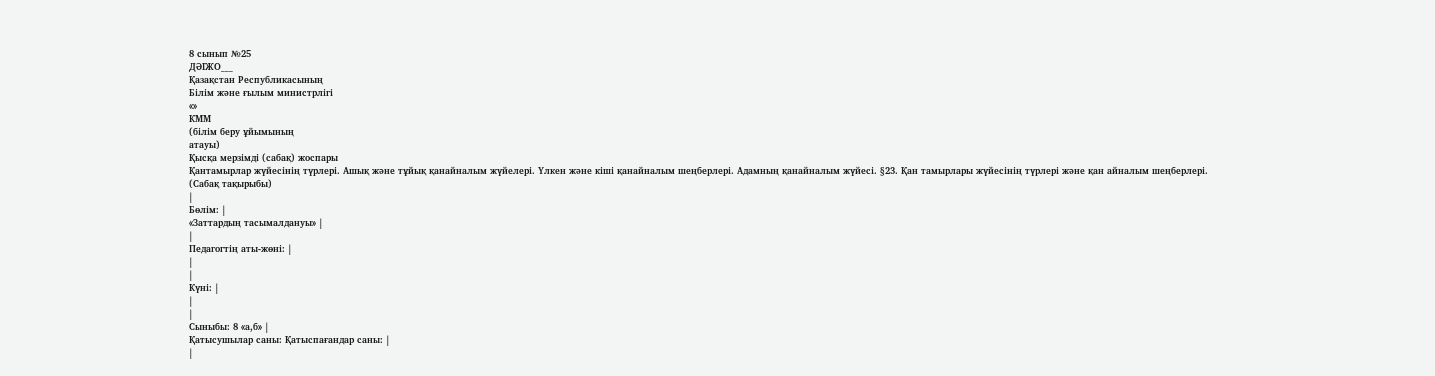8 сынып №25
ДӘІЖО___
Қазақстан Республикасының
Білім және ғылым министрлігі
«»
КММ
(білім беру ұйымының
атауы)
Қысқа мерзімді (сабақ) жоспары
Қантамырлар жүйесінің түрлері. Ашық және тұйық қанайналым жүйелері. Үлкен және кіші қанайналым шеңберлері. Адамның қанайналым жүйесі. §23. Қан тамырлары жүйесінің түрлері және қан айналым шеңберлері.
(Сабақ тақырыбы)
|
Бөлім: |
«Заттардың тасымалдануы» |
|
Педагогтің аты-жөні: |
|
|
Күні: |
|
|
Сыныбы: 8 «а,б» |
Қатысушылар саны: Қатыспағандар саны: |
|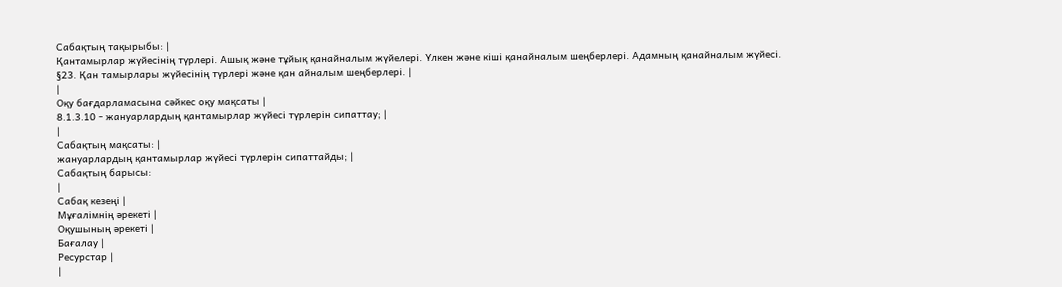Сабақтың тақырыбы: |
Қантамырлар жүйесінің түрлері. Ашық және тұйық қанайналым жүйелері. Үлкен және кіші қанайналым шеңберлері. Адамның қанайналым жүйесі. §23. Қан тамырлары жүйесінің түрлері және қан айналым шеңберлері. |
|
Оқу бағдарламасына сәйкес оқу мақсаты |
8.1.3.10 - жануарлардың қантамырлар жүйесі түрлерін сипаттау; |
|
Сабақтың мақсаты: |
жануарлардың қантамырлар жүйесі түрлерін сипаттайды; |
Сабақтың барысы:
|
Сабақ кезеңі |
Мұғалімнің әрекеті |
Оқушының әрекеті |
Бағалау |
Ресурстар |
|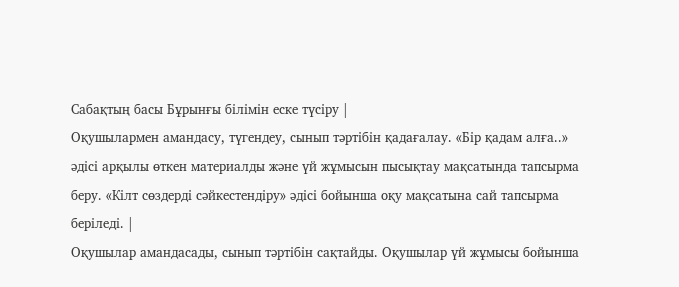Сабақтың басы Бұрынғы білімін еске түсіру |
Оқушылармен амандасу, түгендеу, сынып тәртібін қадағалау. «Бір қадам алға..» әдісі арқылы өткен материалды және үй жұмысын пысықтау мақсатында тапсырма беру. «Кілт сөздерді сәйкестендіру» әдісі бойынша оқу мақсатына сай тапсырма беріледі. |
Оқушылар амандасады, сынып тәртібін сақтайды. Оқушылар үй жұмысы бойынша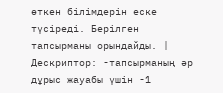өткен білімдерін еске түсіреді. Берілген тапсырманы орындайды. |
Дескриптор: -тапсырманың әр дұрыс жауабы үшін -1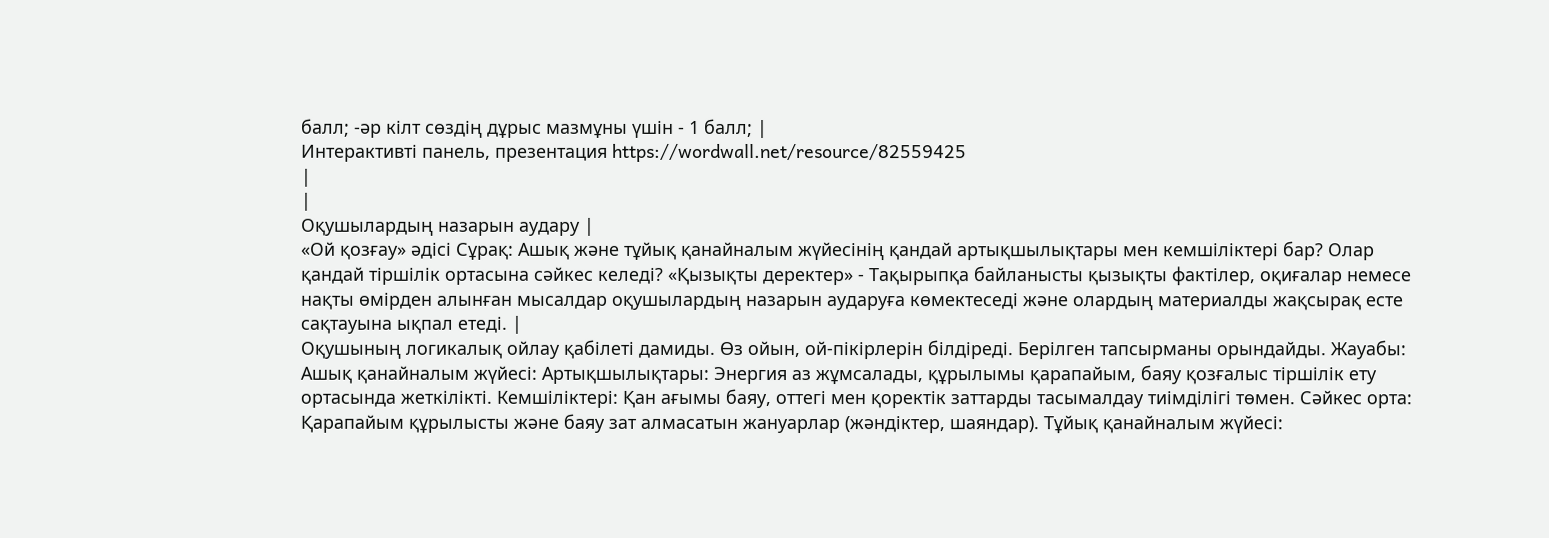балл; -әр кілт сөздің дұрыс мазмұны үшін - 1 балл; |
Интерактивті панель, презентация https://wordwall.net/resource/82559425
|
|
Оқушылардың назарын аудару |
«Ой қозғау» әдісі Сұрақ: Ашық және тұйық қанайналым жүйесінің қандай артықшылықтары мен кемшіліктері бар? Олар қандай тіршілік ортасына сәйкес келеді? «Қызықты деректер» - Тақырыпқа байланысты қызықты фактілер, оқиғалар немесе нақты өмірден алынған мысалдар оқушылардың назарын аударуға көмектеседі және олардың материалды жақсырақ есте сақтауына ықпал етеді. |
Оқушының логикалық ойлау қабілеті дамиды. Өз ойын, ой-пікірлерін білдіреді. Берілген тапсырманы орындайды. Жауабы: Ашық қанайналым жүйесі: Артықшылықтары: Энергия аз жұмсалады, құрылымы қарапайым, баяу қозғалыс тіршілік ету ортасында жеткілікті. Кемшіліктері: Қан ағымы баяу, оттегі мен қоректік заттарды тасымалдау тиімділігі төмен. Сәйкес орта: Қарапайым құрылысты және баяу зат алмасатын жануарлар (жәндіктер, шаяндар). Тұйық қанайналым жүйесі: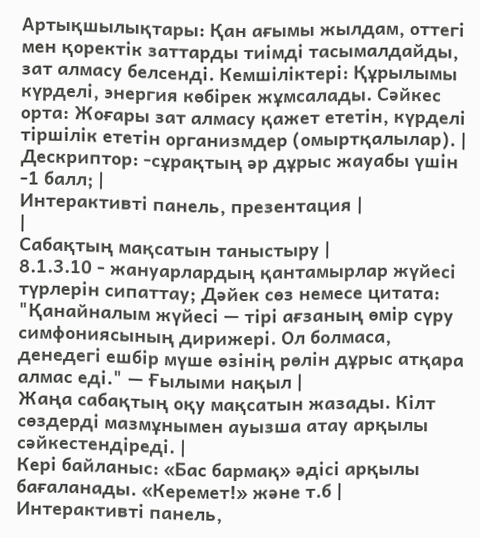Артықшылықтары: Қан ағымы жылдам, оттегі мен қоректік заттарды тиімді тасымалдайды, зат алмасу белсенді. Кемшіліктері: Құрылымы күрделі, энергия көбірек жұмсалады. Сәйкес орта: Жоғары зат алмасу қажет ететін, күрделі тіршілік ететін организмдер (омыртқалылар). |
Дескриптор: -сұрақтың әр дұрыс жауабы үшін -1 балл; |
Интерактивті панель, презентация |
|
Сабақтың мақсатын таныстыру |
8.1.3.10 - жануарлардың қантамырлар жүйесі түрлерін сипаттау; Дәйек сөз немесе цитата: "Қанайналым жүйесі — тірі ағзаның өмір сүру симфониясының дирижері. Ол болмаса, денедегі ешбір мүше өзінің рөлін дұрыс атқара алмас еді." — Ғылыми нақыл |
Жаңа сабақтың оқу мақсатын жазады. Кілт сөздерді мазмұнымен ауызша атау арқылы сәйкестендіреді. |
Кері байланыс: «Бас бармақ» әдісі арқылы бағаланады. «Керемет!» және т.б |
Интерактивті панель,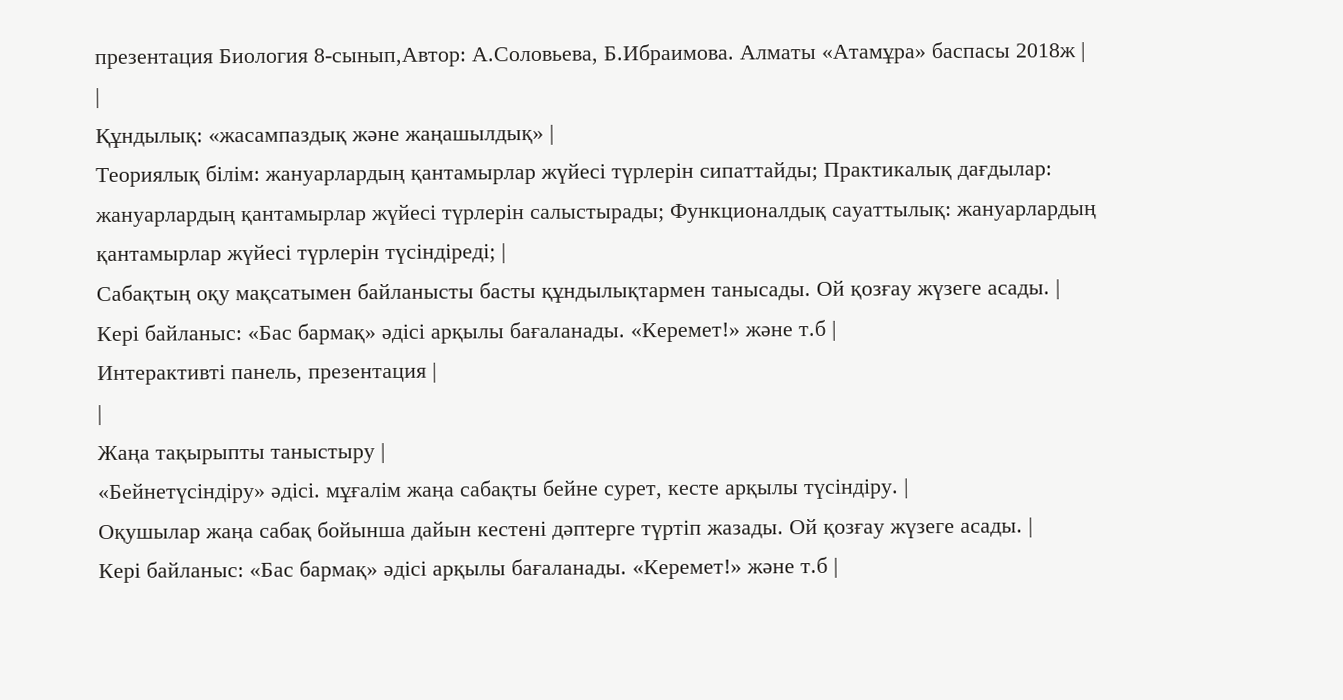презентация Биология 8-сынып,Автор: А.Соловьева, Б.Ибраимова. Алматы «Атамұра» баспасы 2018ж |
|
Құндылық: «жасампаздық және жаңашылдық» |
Теориялық білім: жануарлардың қантамырлар жүйесі түрлерін сипаттайды; Практикалық дағдылар: жануарлардың қантамырлар жүйесі түрлерін салыстырады; Функционалдық сауаттылық: жануарлардың қантамырлар жүйесі түрлерін түсіндіреді; |
Сабақтың оқу мақсатымен байланысты басты құндылықтармен танысады. Ой қозғау жүзеге асады. |
Кері байланыс: «Бас бармақ» әдісі арқылы бағаланады. «Керемет!» және т.б |
Интерактивті панель, презентация |
|
Жаңа тақырыпты таныстыру |
«Бейнетүсіндіру» әдісі. мұғалім жаңа сабақты бейне сурет, кесте арқылы түсіндіру. |
Оқушылар жаңа сабақ бойынша дайын кестені дәптерге түртіп жазады. Ой қозғау жүзеге асады. |
Кері байланыс: «Бас бармақ» әдісі арқылы бағаланады. «Керемет!» және т.б |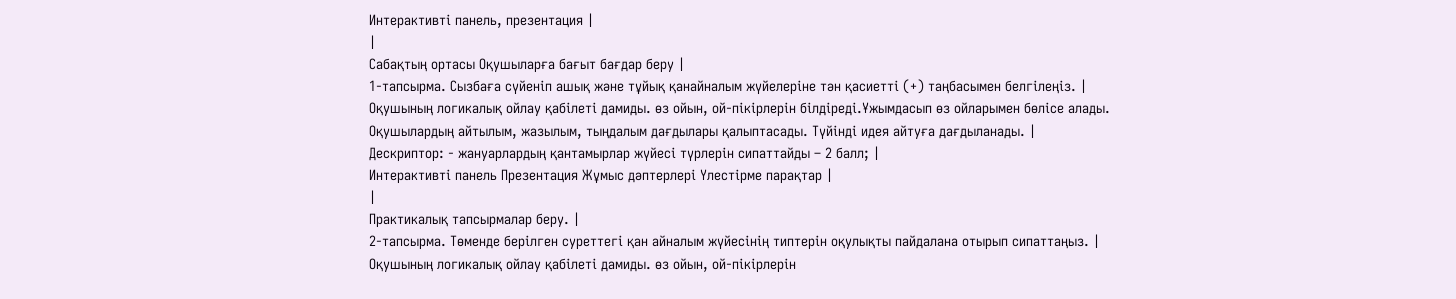Интерактивті панель, презентация |
|
Сабақтың ортасы Оқушыларға бағыт бағдар беру |
1-тапсырма. Сызбаға сүйеніп ашық және тұйық қанайналым жүйелеріне тән қасиетті (+) таңбасымен белгілеңіз. |
Оқушының логикалық ойлау қабілеті дамиды. өз ойын, ой-пікірлерін білдіреді.Ұжымдасып өз ойларымен бөлісе алады. Оқушылардың айтылым, жазылым, тыңдалым дағдылары қалыптасады. Түйінді идея айтуға дағдыланады. |
Дескриптор: - жануарлардың қантамырлар жүйесі түрлерін сипаттайды – 2 балл; |
Интерактивті панель Презентация Жұмыс дәптерлері Үлестірме парақтар |
|
Практикалық тапсырмалар беру. |
2-тапсырма. Төменде берілген суреттегі қан айналым жүйесінің типтерін оқулықты пайдалана отырып сипаттаңыз. |
Оқушының логикалық ойлау қабілеті дамиды. өз ойын, ой-пікірлерін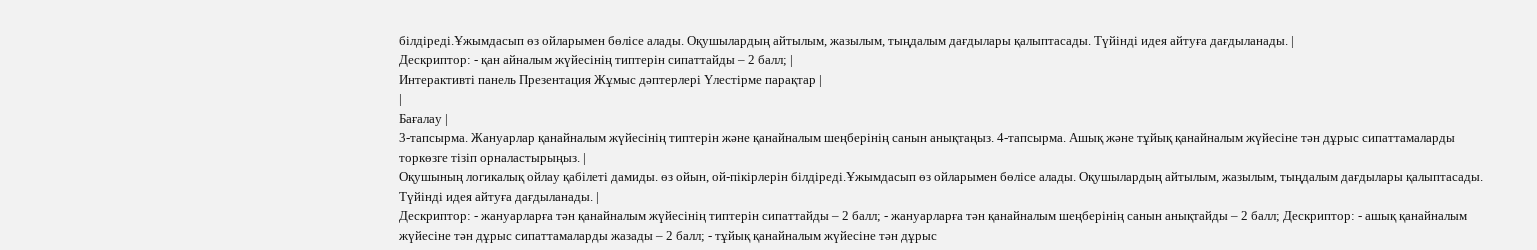білдіреді.Ұжымдасып өз ойларымен бөлісе алады. Оқушылардың айтылым, жазылым, тыңдалым дағдылары қалыптасады. Түйінді идея айтуға дағдыланады. |
Дескриптор: - қан айналым жүйесінің типтерін сипаттайды – 2 балл; |
Интерактивті панель Презентация Жұмыс дәптерлері Үлестірме парақтар |
|
Бағалау |
3-тапсырма. Жануарлар қанайналым жүйесінің типтерін және қанайналым шеңберінің санын анықтаңыз. 4-тапсырма. Ашық және тұйық қанайналым жүйесіне тән дұрыс сипаттамаларды торкөзге тізіп орналастырыңыз. |
Оқушының логикалық ойлау қабілеті дамиды. өз ойын, ой-пікірлерін білдіреді.Ұжымдасып өз ойларымен бөлісе алады. Оқушылардың айтылым, жазылым, тыңдалым дағдылары қалыптасады. Түйінді идея айтуға дағдыланады. |
Дескриптор: - жануарларға тән қанайналым жүйесінің типтерін сипаттайды – 2 балл; - жануарларға тән қанайналым шеңберінің санын анықтайды – 2 балл; Дескриптор: - ашық қанайналым жүйесіне тән дұрыс сипаттамаларды жазады – 2 балл; - тұйық қанайналым жүйесіне тән дұрыс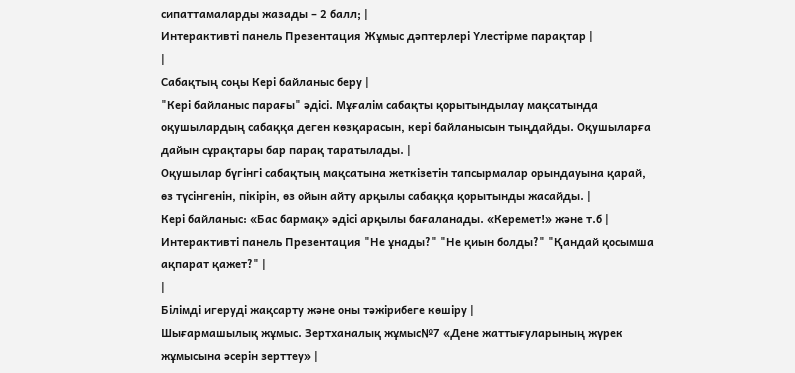сипаттамаларды жазады – 2 балл; |
Интерактивті панель Презентация Жұмыс дәптерлері Үлестірме парақтар |
|
Сабақтың соңы Кері байланыс беру |
"Кері байланыс парағы" әдісі. Мұғалім сабақты қорытындылау мақсатында оқушылардың сабаққа деген көзқарасын, кері байланысын тыңдайды. Оқушыларға дайын сұрақтары бар парақ таратылады. |
Оқушылар бүгінгі сабақтың мақсатына жеткізетін тапсырмалар орындауына қарай, өз түсінгенін, пікірін, өз ойын айту арқылы сабаққа қорытынды жасайды. |
Кері байланыс: «Бас бармақ» әдісі арқылы бағаланады. «Керемет!» және т.б |
Интерактивті панель Презентация "Не ұнады?" "Не қиын болды?" "Қандай қосымша ақпарат қажет?" |
|
Білімді игеруді жақсарту және оны тәжірибеге көшіру |
Шығармашылық жұмыс. Зертханалық жұмыс№7 «Дене жаттығуларының жүрек жұмысына әсерін зерттеу» |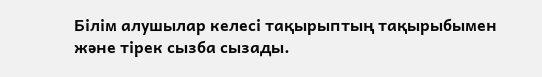Білім алушылар келесі тақырыптың тақырыбымен және тірек сызба сызады.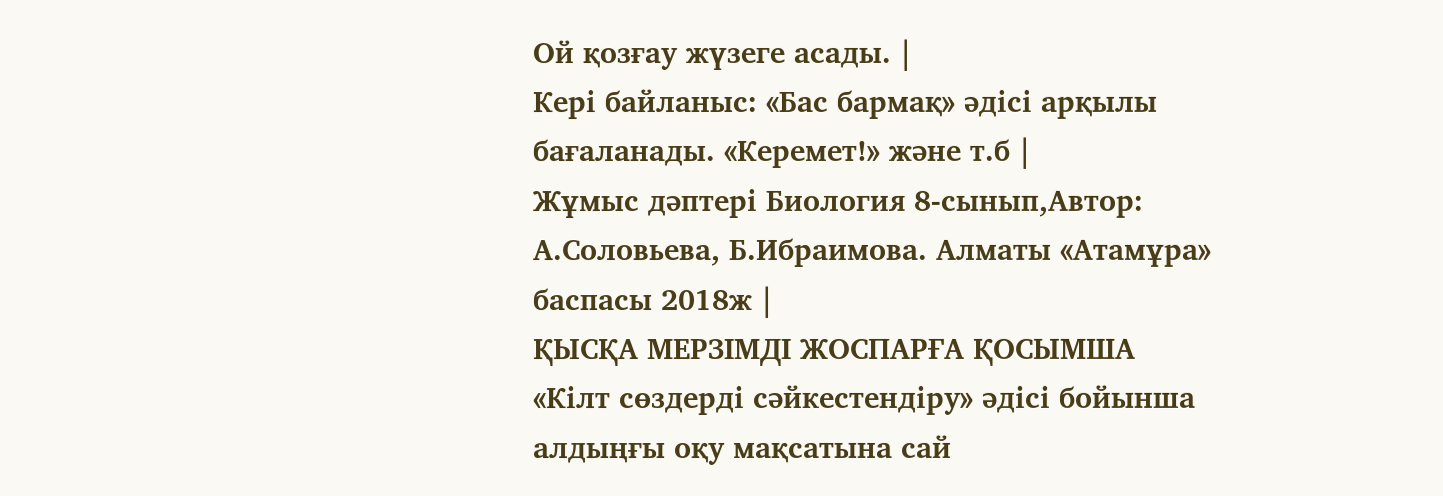Ой қозғау жүзеге асады. |
Кері байланыс: «Бас бармақ» әдісі арқылы бағаланады. «Керемет!» және т.б |
Жұмыс дәптері Биология 8-сынып,Автор: А.Соловьева, Б.Ибраимова. Алматы «Атамұра» баспасы 2018ж |
ҚЫСҚА МЕРЗІМДІ ЖОСПАРҒА ҚОСЫМША
«Кілт сөздерді сәйкестендіру» әдісі бойынша алдыңғы оқу мақсатына сай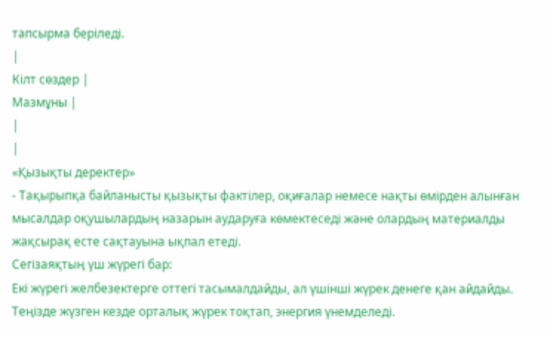тапсырма беріледі.
|
Кілт сөздер |
Мазмұны |
|
|
«Қызықты деректер»
- Тақырыпқа байланысты қызықты фактілер, оқиғалар немесе нақты өмірден алынған мысалдар оқушылардың назарын аударуға көмектеседі және олардың материалды жақсырақ есте сақтауына ықпал етеді.
Сегізаяқтың үш жүрегі бар:
Екі жүрегі желбезектерге оттегі тасымалдайды, ал үшінші жүрек денеге қан айдайды. Теңізде жүзген кезде орталық жүрек тоқтап, энергия үнемделеді.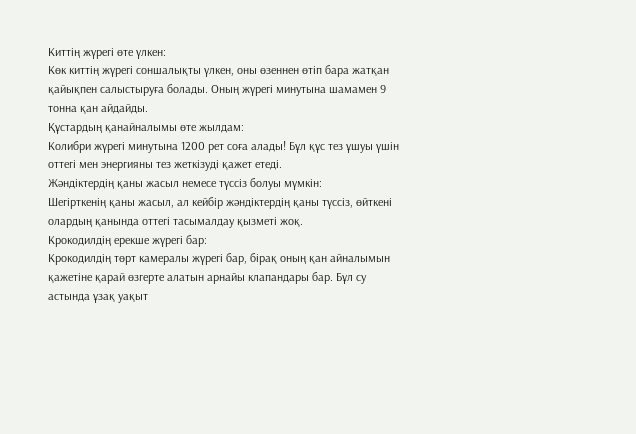Киттің жүрегі өте үлкен:
Көк киттің жүрегі соншалықты үлкен, оны өзеннен өтіп бара жатқан қайықпен салыстыруға болады. Оның жүрегі минутына шамамен 9 тонна қан айдайды.
Құстардың қанайналымы өте жылдам:
Колибри жүрегі минутына 1200 рет соға алады! Бұл құс тез ұшуы үшін оттегі мен энергияны тез жеткізуді қажет етеді.
Жәндіктердің қаны жасыл немесе түссіз болуы мүмкін:
Шегірткенің қаны жасыл, ал кейбір жәндіктердің қаны түссіз, өйткені олардың қанында оттегі тасымалдау қызметі жоқ.
Крокодилдің ерекше жүрегі бар:
Крокодилдің төрт камералы жүрегі бар, бірақ оның қан айналымын қажетіне қарай өзгерте алатын арнайы клапандары бар. Бұл су астында ұзақ уақыт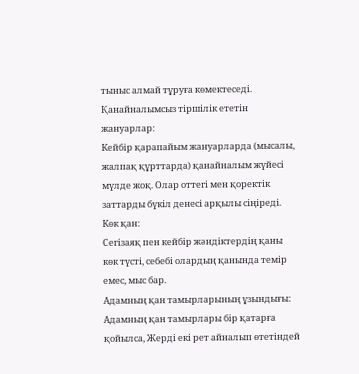тыныс алмай тұруға көмектеседі.
Қанайналымсыз тіршілік ететін жануарлар:
Кейбір қарапайым жануарларда (мысалы, жалпақ құрттарда) қанайналым жүйесі мүлде жоқ. Олар оттегі мен қоректік заттарды бүкіл денесі арқылы сіңіреді.
Көк қан:
Сегізаяқ пен кейбір жәндіктердің қаны көк түсті, себебі олардың қанында темір емес, мыс бар.
Адамның қан тамырларының ұзындығы:
Адамның қан тамырлары бір қатарға қойылса, Жерді екі рет айналып өтетіндей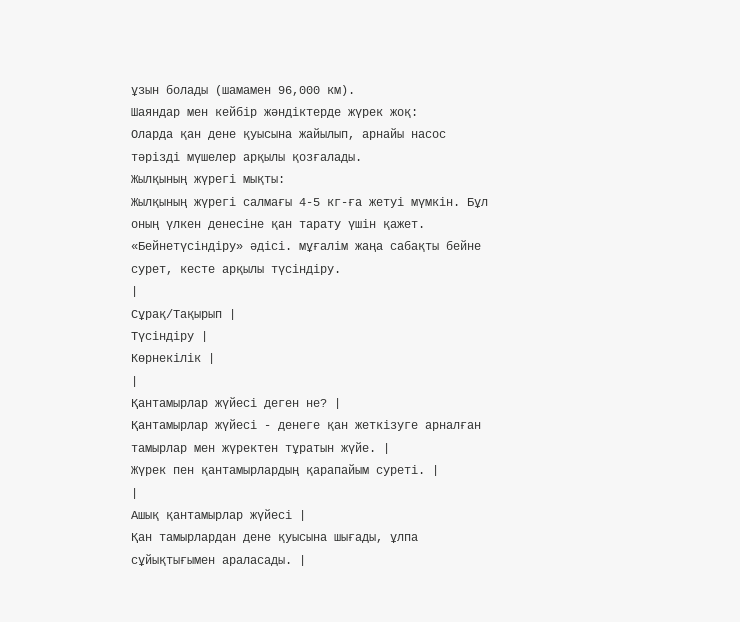ұзын болады (шамамен 96,000 км).
Шаяндар мен кейбір жәндіктерде жүрек жоқ:
Оларда қан дене қуысына жайылып, арнайы насос тәрізді мүшелер арқылы қозғалады.
Жылқының жүрегі мықты:
Жылқының жүрегі салмағы 4-5 кг-ға жетуі мүмкін. Бұл оның үлкен денесіне қан тарату үшін қажет.
«Бейнетүсіндіру» әдісі. мұғалім жаңа сабақты бейне сурет, кесте арқылы түсіндіру.
|
Сұрақ/Тақырып |
Түсіндіру |
Көрнекілік |
|
Қантамырлар жүйесі деген не? |
Қантамырлар жүйесі - денеге қан жеткізуге арналған тамырлар мен жүректен тұратын жүйе. |
Жүрек пен қантамырлардың қарапайым суреті. |
|
Ашық қантамырлар жүйесі |
Қан тамырлардан дене қуысына шығады, ұлпа сұйықтығымен араласады. |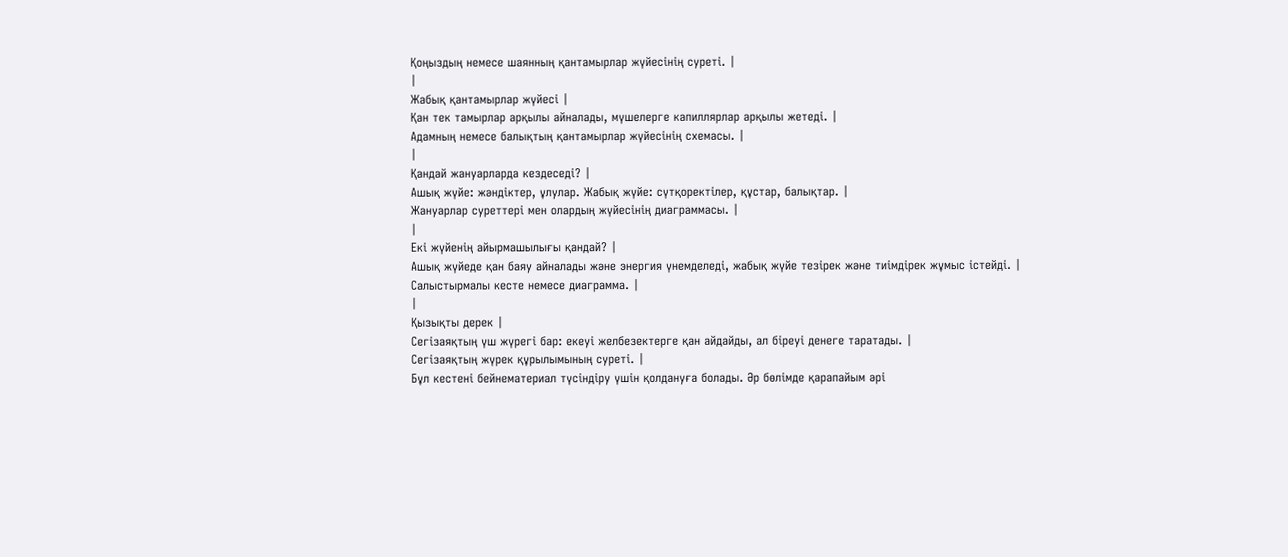Қоңыздың немесе шаянның қантамырлар жүйесінің суреті. |
|
Жабық қантамырлар жүйесі |
Қан тек тамырлар арқылы айналады, мүшелерге капиллярлар арқылы жетеді. |
Адамның немесе балықтың қантамырлар жүйесінің схемасы. |
|
Қандай жануарларда кездеседі? |
Ашық жүйе: жәндіктер, ұлулар. Жабық жүйе: сүтқоректілер, құстар, балықтар. |
Жануарлар суреттері мен олардың жүйесінің диаграммасы. |
|
Екі жүйенің айырмашылығы қандай? |
Ашық жүйеде қан баяу айналады және энергия үнемделеді, жабық жүйе тезірек және тиімдірек жұмыс істейді. |
Салыстырмалы кесте немесе диаграмма. |
|
Қызықты дерек |
Сегізаяқтың үш жүрегі бар: екеуі желбезектерге қан айдайды, ал біреуі денеге таратады. |
Сегізаяқтың жүрек құрылымының суреті. |
Бұл кестені бейнематериал түсіндіру үшін қолдануға болады. Әр бөлімде қарапайым әрі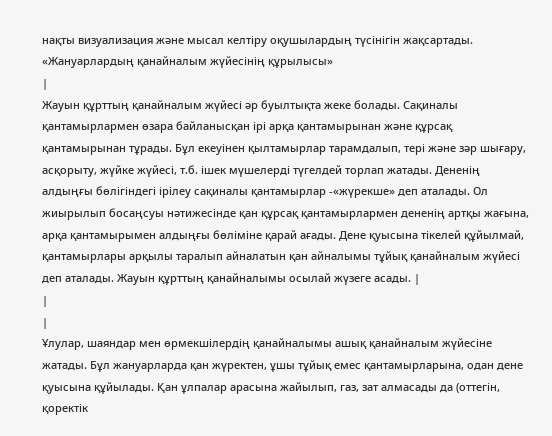нақты визуализация және мысал келтіру оқушылардың түсінігін жақсартады.
«Жануарлардың қанайналым жүйесінің құрылысы»
|
Жауын құрттың қанайналым жүйесі әр буылтықта жеке болады. Сақиналы қантамырлармен өзара байланысқан ірі арқа қантамырынан және құрсақ қантамырынан тұрады. Бұл екеуінен қылтамырлар тарамдалып, тері және зәр шығару, асқорыту, жүйке жүйесі, т.б. ішек мүшелерді түгелдей торлап жатады. Дененің алдыңғы бөлігіндегі ірілеу сақиналы қантамырлар -«жүрекше» деп аталады. Ол жиырылып босаңсуы нәтижесінде қан құрсақ қантамырлармен дененің артқы жағына, арқа қантамырымен алдыңғы бөліміне қарай ағады. Дене қуысына тікелей құйылмай, қантамырлары арқылы таралып айналатын қан айналымы тұйық қанайналым жүйесі деп аталады. Жауын құрттың қанайналымы осылай жүзеге асады. |
|
|
Ұлулар, шаяндар мен өрмекшілердің қанайналымы ашық қанайналым жүйесіне жатады. Бұл жануарларда қан жүректен, ұшы тұйық емес қантамырларына, одан дене қуысына құйылады. Қан ұлпалар арасына жайылып, газ, зат алмасады да (оттегін, қоректік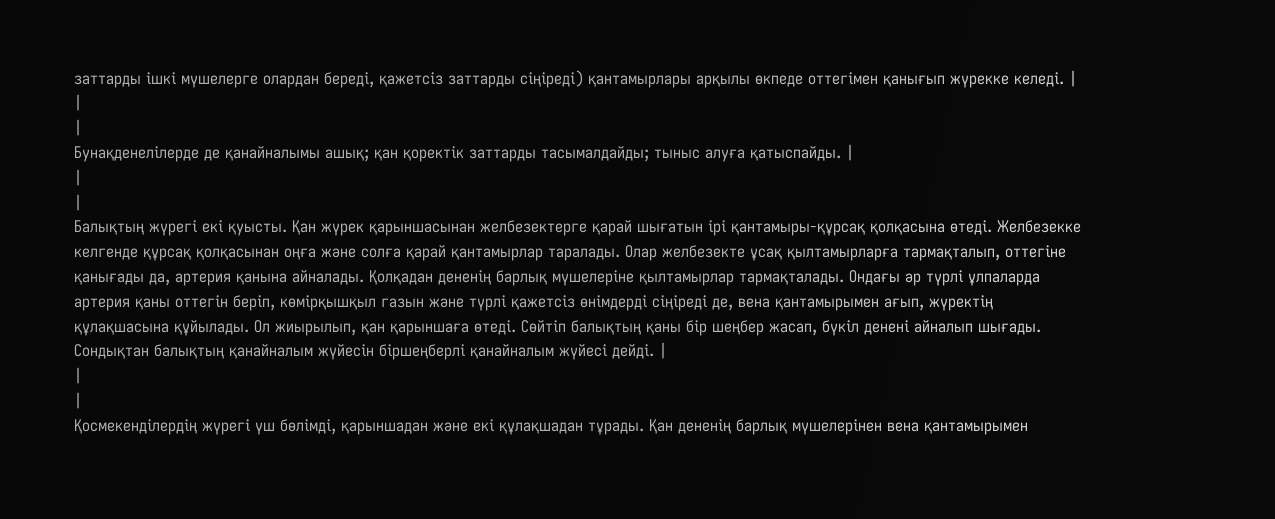заттарды ішкі мүшелерге олардан береді, қажетсіз заттарды сіңіреді) қантамырлары арқылы өкпеде оттегімен қанығып жүрекке келеді. |
|
|
Бунақденелілерде де қанайналымы ашық; қан қоректік заттарды тасымалдайды; тыныс алуға қатыспайды. |
|
|
Балықтың жүрегі екі қуысты. Қан жүрек қарыншасынан желбезектерге қарай шығатын ірі қантамыры-құрсақ қолқасына өтеді. Желбезекке келгенде құрсақ қолқасынан оңға және солға қарай қантамырлар таралады. Олар желбезекте ұсақ қылтамырларға тармақталып, оттегіне қанығады да, артерия қанына айналады. Қолқадан дененің барлық мүшелеріне қылтамырлар тармақталады. Ондағы әр түрлі ұлпаларда артерия қаны оттегін беріп, көмірқышқыл газын және түрлі қажетсіз өнімдерді сіңіреді де, вена қантамырымен ағып, жүректің құлақшасына құйылады. Ол жиырылып, қан қарыншаға өтеді. Сөйтіп балықтың қаны бір шеңбер жасап, бүкіл денені айналып шығады. Сондықтан балықтың қанайналым жүйесін біршеңберлі қанайналым жүйесі дейді. |
|
|
Қосмекенділердің жүрегі үш бөлімді, қарыншадан және екі құлақшадан тұрады. Қан дененің барлық мүшелерінен вена қантамырымен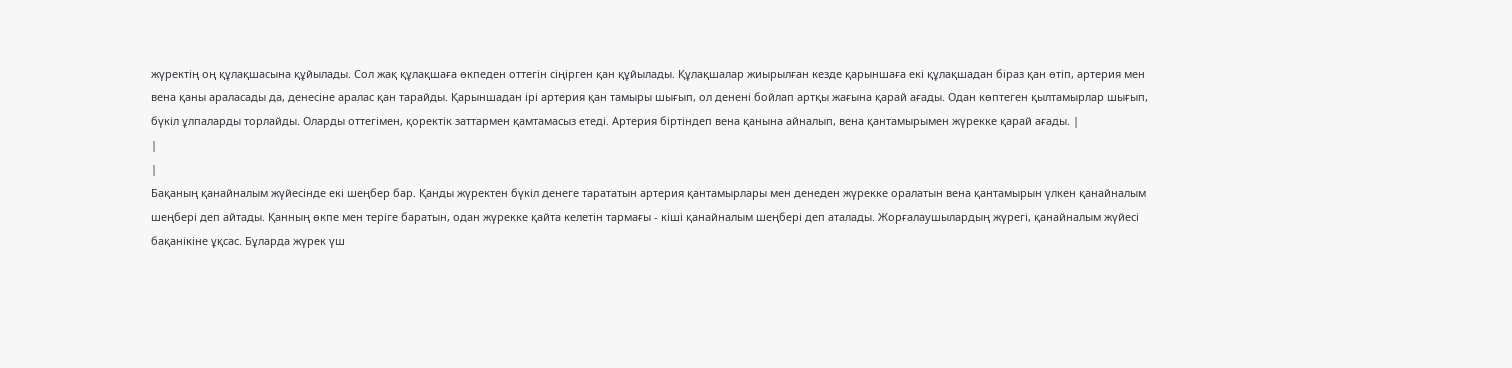жүректің оң құлақшасына құйылады. Сол жақ құлақшаға өкпеден оттегін сіңірген қан құйылады. Құлақшалар жиырылған кезде қарыншаға екі құлақшадан біраз қан өтіп, артерия мен вена қаны араласады да, денесіне аралас қан тарайды. Қарыншадан ірі артерия қан тамыры шығып, ол денені бойлап артқы жағына қарай ағады. Одан көптеген қылтамырлар шығып, бүкіл ұлпаларды торлайды. Оларды оттегімен, қоректік заттармен қамтамасыз етеді. Артерия біртіндеп вена қанына айналып, вена қантамырымен жүрекке қарай ағады. |
|
|
Бақаның қанайналым жүйесінде екі шеңбер бар. Қанды жүректен бүкіл денеге тарататын артерия қантамырлары мен денеден жүрекке оралатын вена қантамырын үлкен қанайналым шеңбері деп айтады. Қанның өкпе мен теріге баратын, одан жүрекке қайта келетін тармағы - кіші қанайналым шеңбері деп аталады. Жорғалаушылардың жүрегі, қанайналым жүйесі бақанікіне ұқсас. Бұларда жүрек үш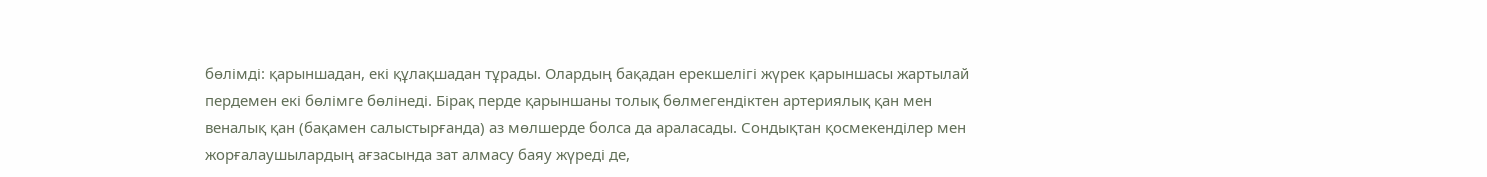бөлімді: қарыншадан, екі құлақшадан тұрады. Олардың бақадан ерекшелігі жүрек қарыншасы жартылай пердемен екі бөлімге бөлінеді. Бірақ перде қарыншаны толық бөлмегендіктен артериялық қан мен веналық қан (бақамен салыстырғанда) аз мөлшерде болса да араласады. Сондықтан қосмекенділер мен жорғалаушылардың ағзасында зат алмасу баяу жүреді де,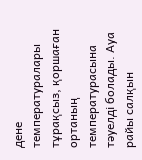дене температуралары тұрақсыз, қоршаған ортаның температурасына тәуелді болады. Ауа райы салқын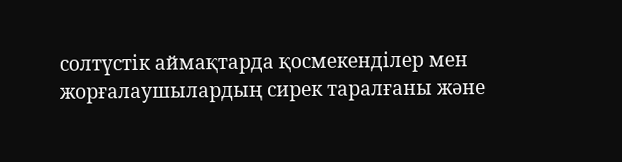солтүстік аймақтарда қосмекенділер мен жорғалаушылардың сирек таралғаны және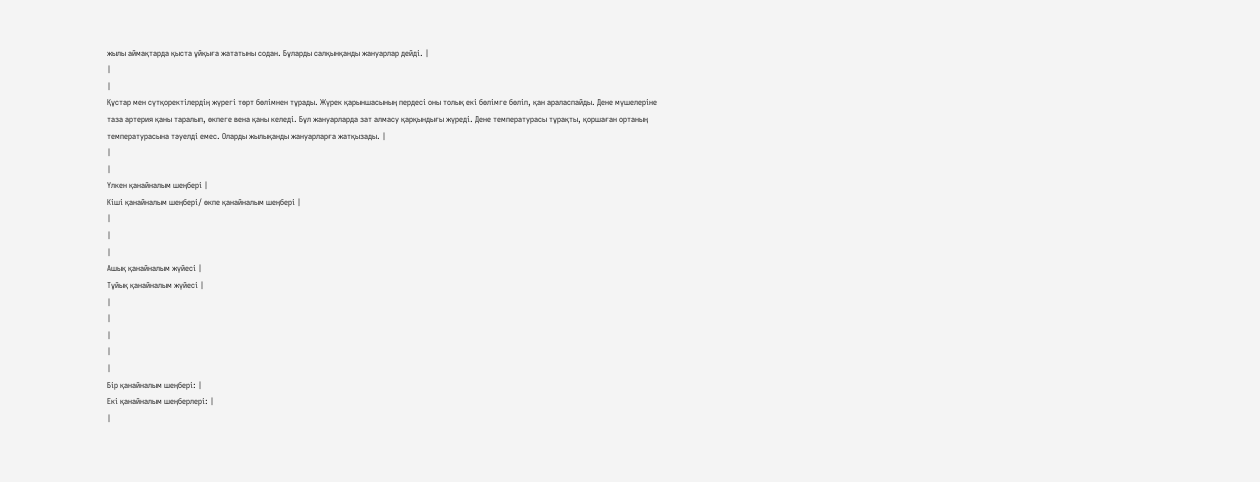жылы аймақтарда қыста ұйқыға жататыны содан. Бұларды салқынқанды жануарлар дейді. |
|
|
Құстар мен сүтқоректілердің жүрегі төрт бөлімнен тұрады. Жүрек қарыншасының пердесі оны толық екі бөлімге бөліп, қан араласпайды. Дене мүшелеріне таза артерия қаны таралып, өкпеге вена қаны келеді. Бұл жануарларда зат алмасу қарқындығы жүреді. Дене температурасы тұрақты, қоршаған ортаның температурасына тәуелді емес. Оларды жылықанды жануарларға жатқызады. |
|
|
Үлкен қанайналым шеңбері |
Кіші қанайналым шеңбері/ өкпе қанайналым шеңбері |
|
|
|
Ашық қанайналым жүйесі |
Тұйық қанайналым жүйесі |
|
|
|
|
|
Бір қанайналым шеңбері: |
Екі қанайналым шеңберлері: |
|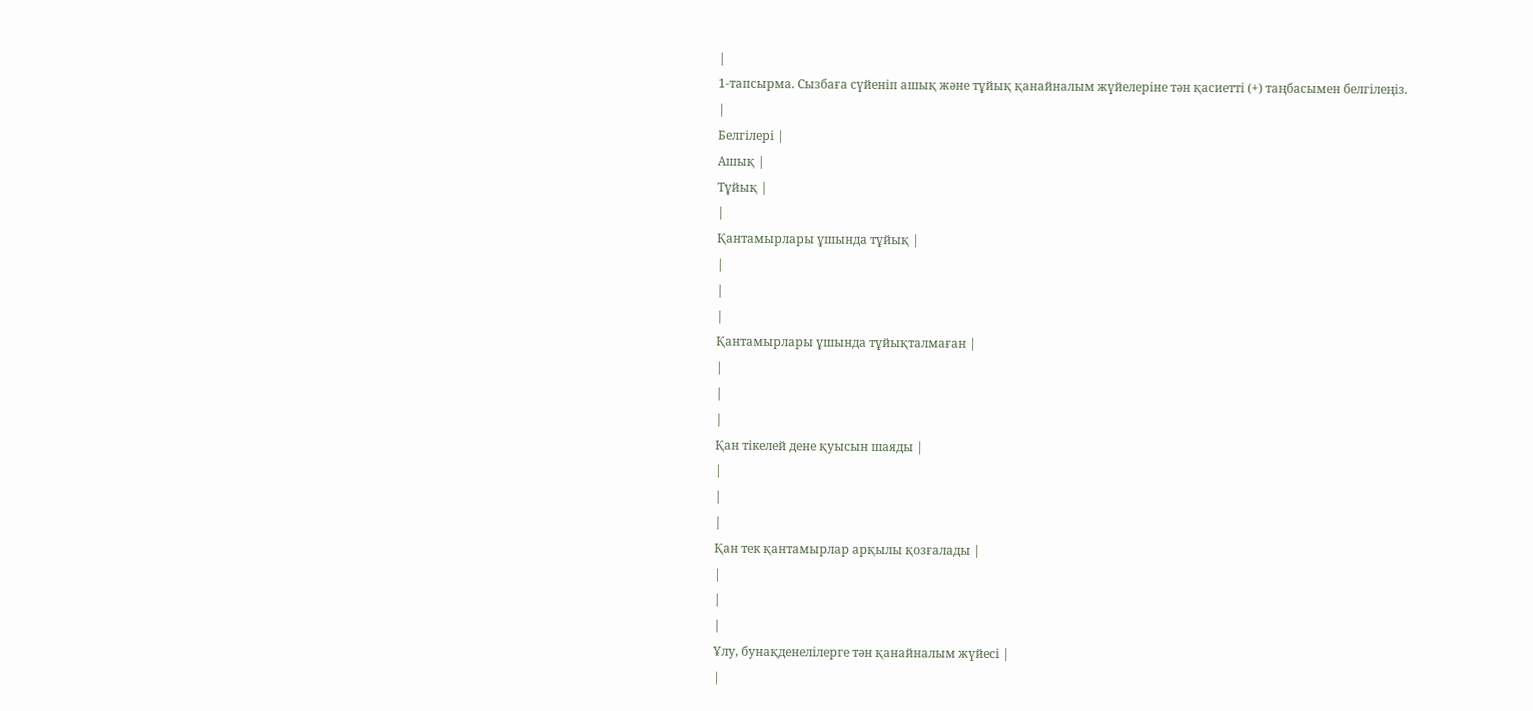|
1-тапсырма. Сызбаға сүйеніп ашық және тұйық қанайналым жүйелеріне тән қасиетті (+) таңбасымен белгілеңіз.
|
Белгілері |
Ашық |
Тұйық |
|
Қантамырлары ұшында тұйық |
|
|
|
Қантамырлары ұшында тұйықталмаған |
|
|
|
Қан тікелей дене қуысын шаяды |
|
|
|
Қан тек қантамырлар арқылы қозғалады |
|
|
|
Ұлу, бунақденелілерге тән қанайналым жүйесі |
|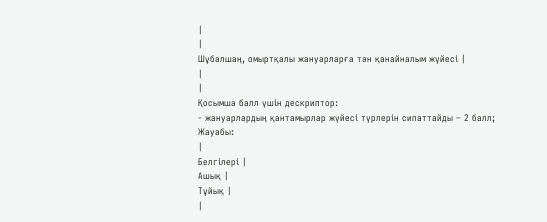|
|
Шұбалшаң, омыртқалы жануарларға тән қанайналым жүйесі |
|
|
Қосымша балл үшін дескриптор:
- жануарлардың қантамырлар жүйесі түрлерін сипаттайды – 2 балл;
Жауабы:
|
Белгілері |
Ашық |
Тұйық |
|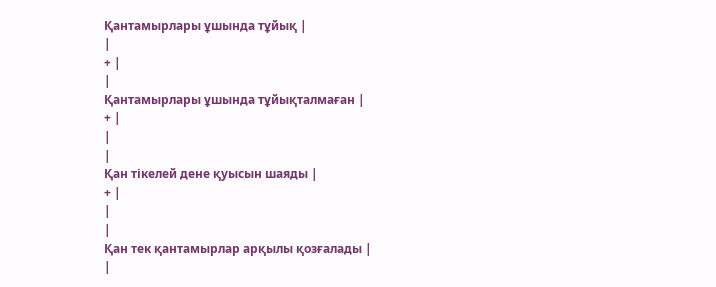Қантамырлары ұшында тұйық |
|
+ |
|
Қантамырлары ұшында тұйықталмаған |
+ |
|
|
Қан тікелей дене қуысын шаяды |
+ |
|
|
Қан тек қантамырлар арқылы қозғалады |
|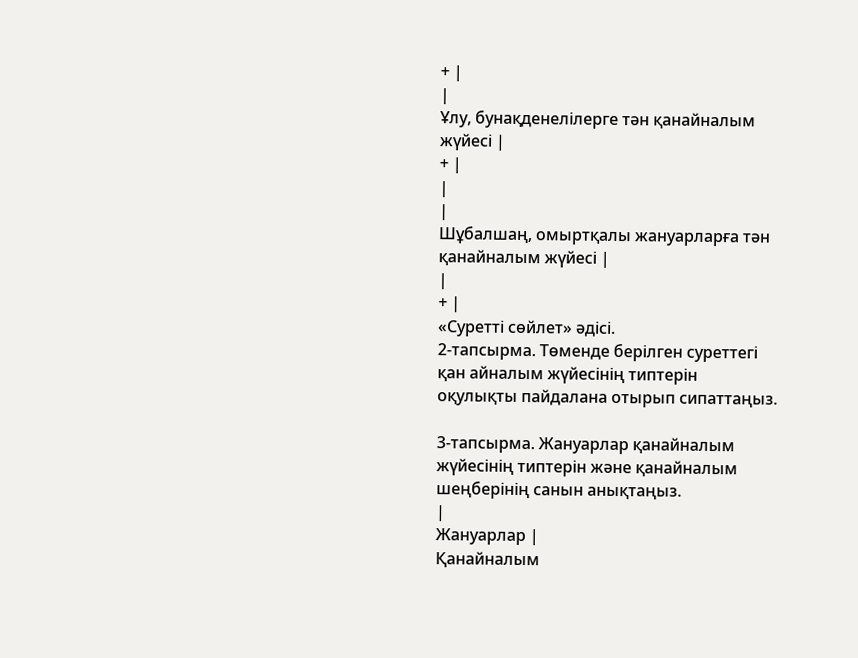+ |
|
Ұлу, бунақденелілерге тән қанайналым жүйесі |
+ |
|
|
Шұбалшаң, омыртқалы жануарларға тән қанайналым жүйесі |
|
+ |
«Суретті сөйлет» әдісі.
2-тапсырма. Төменде берілген суреттегі қан айналым жүйесінің типтерін оқулықты пайдалана отырып сипаттаңыз.

3-тапсырма. Жануарлар қанайналым жүйесінің типтерін және қанайналым шеңберінің санын анықтаңыз.
|
Жануарлар |
Қанайналым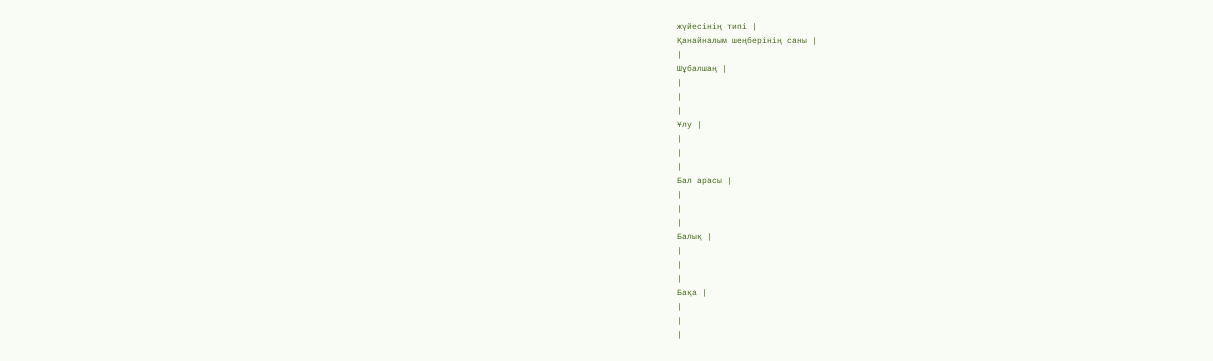жүйесінің типі |
Қанайналым шеңберінің саны |
|
Шұбалшаң |
|
|
|
Ұлу |
|
|
|
Бал арасы |
|
|
|
Балық |
|
|
|
Бақа |
|
|
|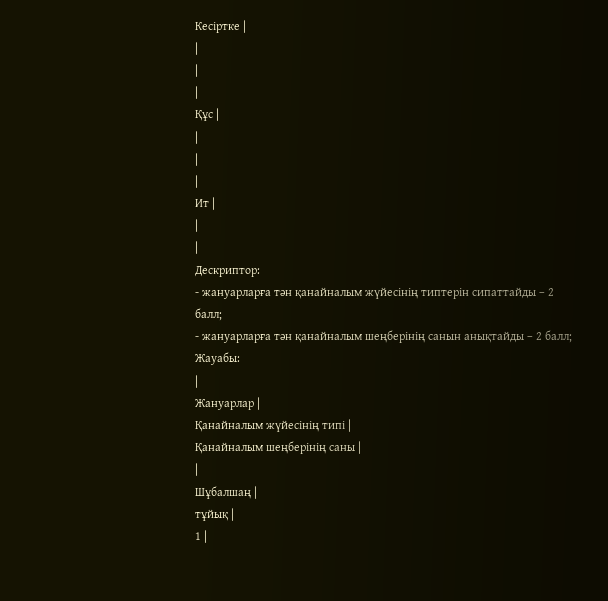Кесіртке |
|
|
|
Құс |
|
|
|
Ит |
|
|
Дескриптор:
- жануарларға тән қанайналым жүйесінің типтерін сипаттайды – 2 балл;
- жануарларға тән қанайналым шеңберінің санын анықтайды – 2 балл;
Жауабы:
|
Жануарлар |
Қанайналым жүйесінің типі |
Қанайналым шеңберінің саны |
|
Шұбалшаң |
тұйық |
1 |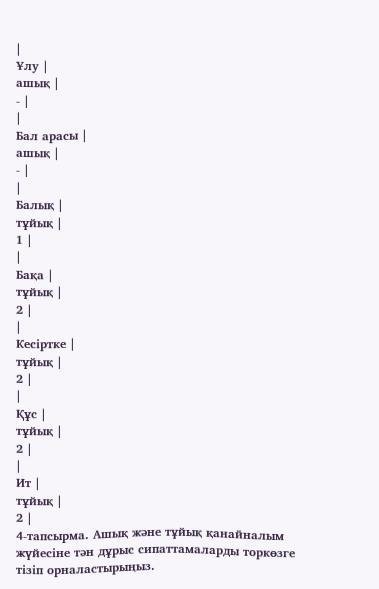|
Ұлу |
ашық |
- |
|
Бал арасы |
ашық |
- |
|
Балық |
тұйық |
1 |
|
Бақа |
тұйық |
2 |
|
Кесіртке |
тұйық |
2 |
|
Құс |
тұйық |
2 |
|
Ит |
тұйық |
2 |
4-тапсырма. Ашық және тұйық қанайналым жүйесіне тән дұрыс сипаттамаларды торкөзге тізіп орналастырыңыз.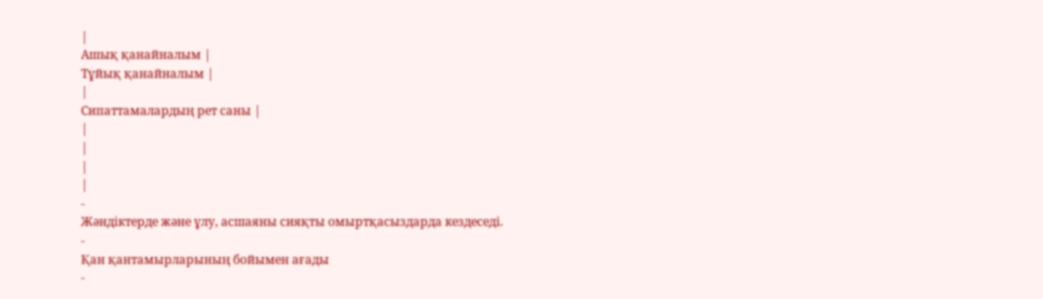|
Ашық қанайналым |
Тұйық қанайналым |
|
Сипаттамалардың рет саны |
|
|
|
|
-
Жәндіктерде және ұлу, асшаяны сияқты омыртқасыздарда кездеседі.
-
Қан қантамырларының бойымен ағады
-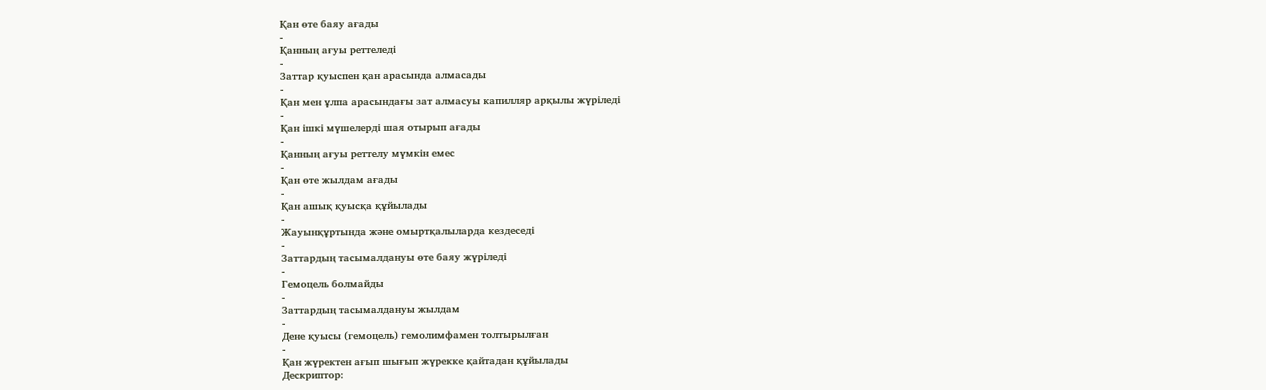Қан өте баяу ағады
-
Қанның ағуы реттеледі
-
Заттар қуыспен қан арасында алмасады
-
Қан мен ұлпа арасындағы зат алмасуы капилляр арқылы жүріледі
-
Қан ішкі мүшелерді шая отырып ағады
-
Қанның ағуы реттелу мүмкін емес
-
Қан өте жылдам ағады
-
Қан ашық қуысқа құйылады
-
Жауынқұртында және омыртқалыларда кездеседі
-
Заттардың тасымалдануы өте баяу жүріледі
-
Гемоцель болмайды
-
Заттардың тасымалдануы жылдам
-
Дене қуысы (гемоцель) гемолимфамен толтырылған
-
Қан жүректен ағып шығып жүрекке қайтадан құйылады
Дескриптор: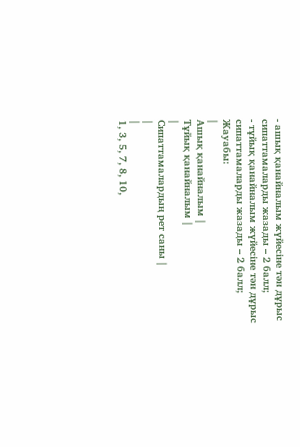- ашық қанайналым жүйесіне тән дұрыс сипаттамаларды жазады – 2 балл;
- тұйық қанайналым жүйесіне тән дұрыс сипаттамаларды жазады – 2 балл;
Жауабы:
|
Ашық қанайналым |
Тұйық қанайналым |
|
Сипаттамалардың рет саны |
|
|
1, 3, 5, 7, 8, 10,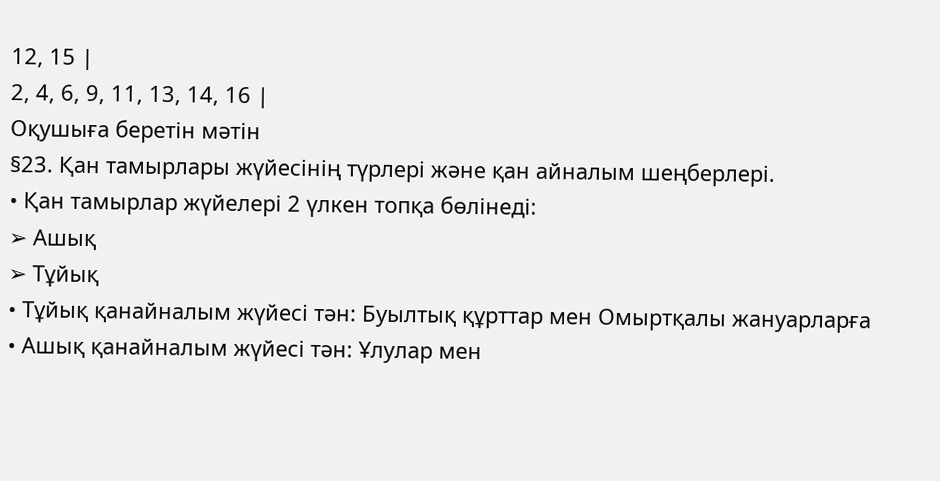12, 15 |
2, 4, 6, 9, 11, 13, 14, 16 |
Оқушыға беретін мәтін
§23. Қан тамырлары жүйесінің түрлері және қан айналым шеңберлері.
• Қан тамырлар жүйелері 2 үлкен топқа бөлінеді:
➢ Ашық
➢ Тұйық
• Тұйық қанайналым жүйесі тән: Буылтық құрттар мен Омыртқалы жануарларға
• Ашық қанайналым жүйесі тән: Ұлулар мен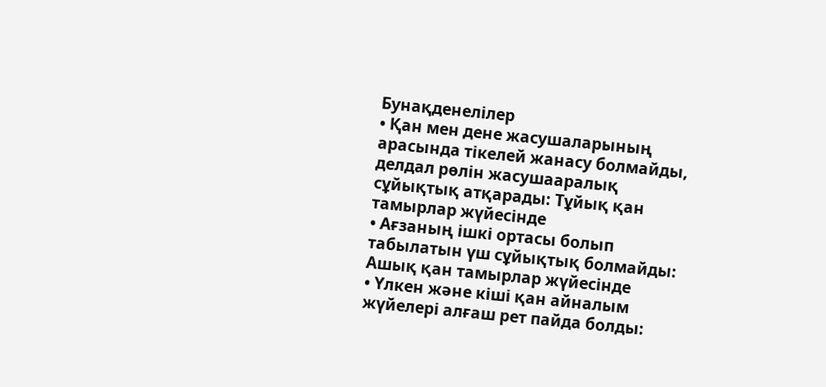Бунақденелілер
• Қан мен дене жасушаларының арасында тікелей жанасу болмайды, делдал рөлін жасушааралық сұйықтық атқарады: Тұйық қан тамырлар жүйесінде
• Ағзаның ішкі ортасы болып табылатын үш сұйықтық болмайды: Ашық қан тамырлар жүйесінде
• Үлкен және кіші қан айналым жүйелері алғаш рет пайда болды: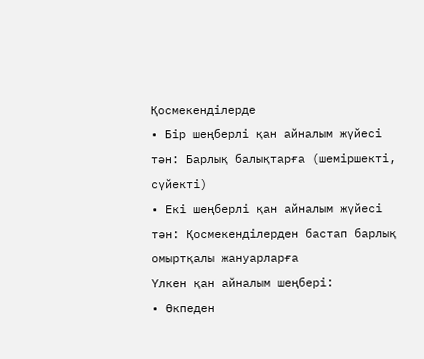Қосмекенділерде
• Бір шеңберлі қан айналым жүйесі тән: Барлық балықтарға (шеміршекті, сүйекті)
• Екі шеңберлі қан айналым жүйесі тән: Қосмекенділерден бастап барлық омыртқалы жануарларға
Үлкен қан айналым шеңбері:
• Өкпеден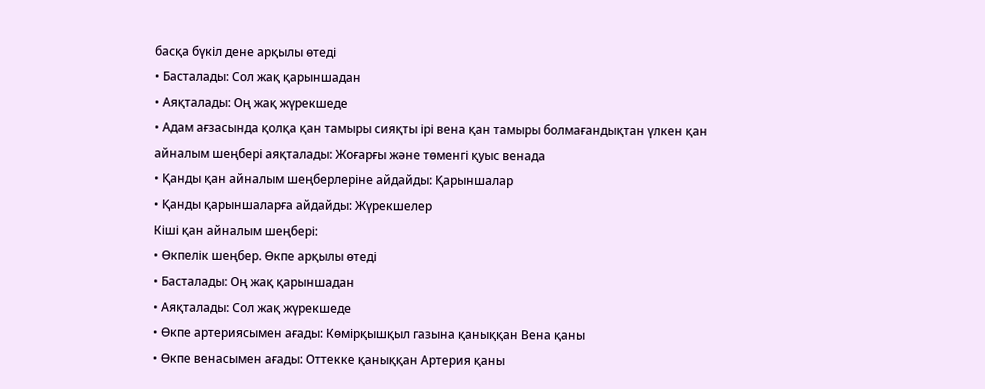басқа бүкіл дене арқылы өтеді
• Басталады: Сол жақ қарыншадан
• Аяқталады: Оң жақ жүрекшеде
• Адам ағзасында қолқа қан тамыры сияқты ірі вена қан тамыры болмағандықтан үлкен қан айналым шеңбері аяқталады: Жоғарғы және төменгі қуыс венада
• Қанды қан айналым шеңберлеріне айдайды: Қарыншалар
• Қанды қарыншаларға айдайды: Жүрекшелер
Кіші қан айналым шеңбері:
• Өкпелік шеңбер. Өкпе арқылы өтеді
• Басталады: Оң жақ қарыншадан
• Аяқталады: Сол жақ жүрекшеде
• Өкпе артериясымен ағады: Көмірқышқыл газына қаныққан Вена қаны
• Өкпе венасымен ағады: Оттекке қаныққан Артерия қаны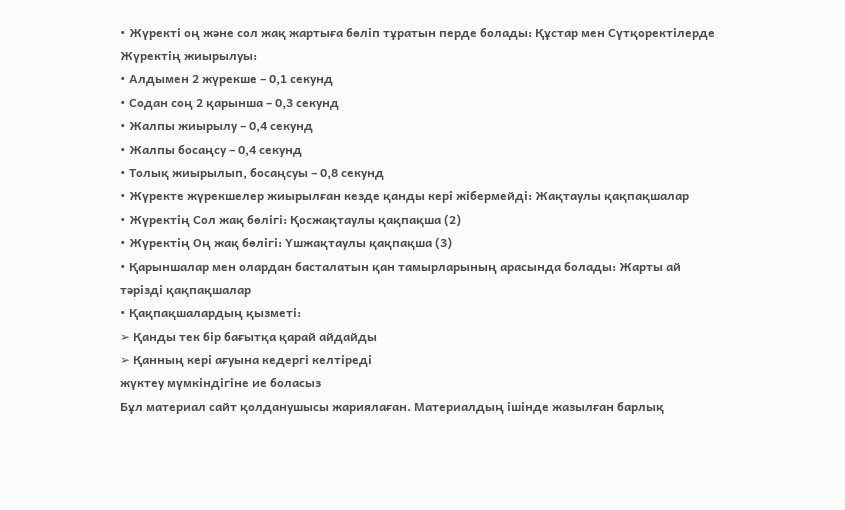• Жүректі оң және сол жақ жартыға бөліп тұратын перде болады: Құстар мен Сүтқоректілерде
Жүректің жиырылуы:
• Алдымен 2 жүрекше – 0,1 секунд
• Содан соң 2 қарынша – 0,3 секунд
• Жалпы жиырылу – 0,4 секунд
• Жалпы босаңсу – 0,4 секунд
• Толық жиырылып, босаңсуы – 0,8 секунд
• Жүректе жүрекшелер жиырылған кезде қанды кері жібермейді: Жақтаулы қақпақшалар
• Жүректің Сол жақ бөлігі: Қосжақтаулы қақпақша (2)
• Жүректің Оң жақ бөлігі: Үшжақтаулы қақпақша (3)
• Қарыншалар мен олардан басталатын қан тамырларының арасында болады: Жарты ай тәрізді қақпақшалар
• Қақпақшалардың қызметі:
➢ Қанды тек бір бағытқа қарай айдайды
➢ Қанның кері ағуына кедергі келтіреді
жүктеу мүмкіндігіне ие боласыз
Бұл материал сайт қолданушысы жариялаған. Материалдың ішінде жазылған барлық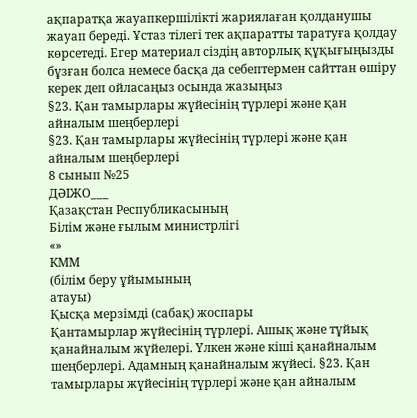ақпаратқа жауапкершілікті жариялаған қолданушы жауап береді. Ұстаз тілегі тек ақпаратты таратуға қолдау көрсетеді. Егер материал сіздің авторлық құқығыңызды бұзған болса немесе басқа да себептермен сайттан өшіру керек деп ойласаңыз осында жазыңыз
§23. Қан тамырлары жүйесінің түрлері және қан айналым шеңберлері
§23. Қан тамырлары жүйесінің түрлері және қан айналым шеңберлері
8 сынып №25
ДӘІЖО___
Қазақстан Республикасының
Білім және ғылым министрлігі
«»
КММ
(білім беру ұйымының
атауы)
Қысқа мерзімді (сабақ) жоспары
Қантамырлар жүйесінің түрлері. Ашық және тұйық қанайналым жүйелері. Үлкен және кіші қанайналым шеңберлері. Адамның қанайналым жүйесі. §23. Қан тамырлары жүйесінің түрлері және қан айналым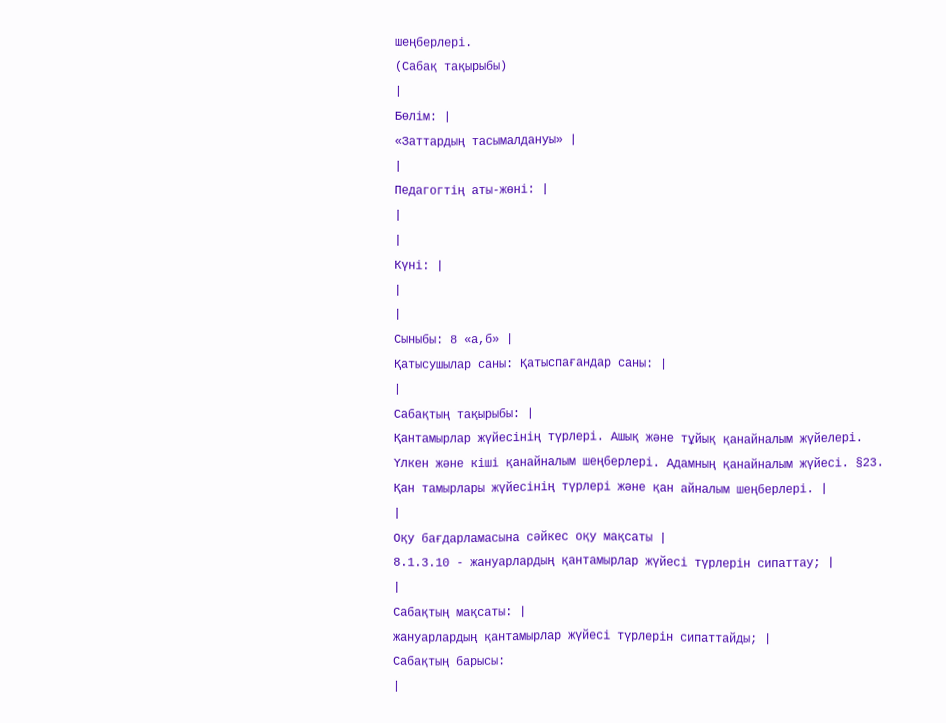шеңберлері.
(Сабақ тақырыбы)
|
Бөлім: |
«Заттардың тасымалдануы» |
|
Педагогтің аты-жөні: |
|
|
Күні: |
|
|
Сыныбы: 8 «а,б» |
Қатысушылар саны: Қатыспағандар саны: |
|
Сабақтың тақырыбы: |
Қантамырлар жүйесінің түрлері. Ашық және тұйық қанайналым жүйелері. Үлкен және кіші қанайналым шеңберлері. Адамның қанайналым жүйесі. §23. Қан тамырлары жүйесінің түрлері және қан айналым шеңберлері. |
|
Оқу бағдарламасына сәйкес оқу мақсаты |
8.1.3.10 - жануарлардың қантамырлар жүйесі түрлерін сипаттау; |
|
Сабақтың мақсаты: |
жануарлардың қантамырлар жүйесі түрлерін сипаттайды; |
Сабақтың барысы:
|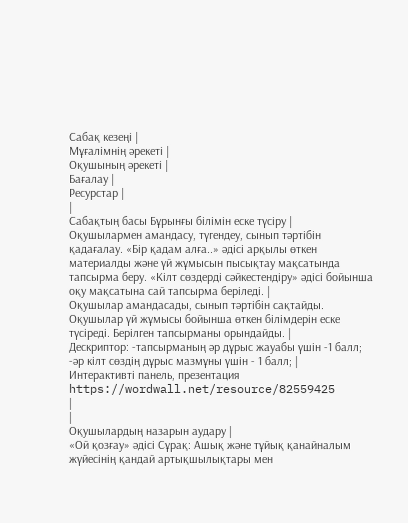Сабақ кезеңі |
Мұғалімнің әрекеті |
Оқушының әрекеті |
Бағалау |
Ресурстар |
|
Сабақтың басы Бұрынғы білімін еске түсіру |
Оқушылармен амандасу, түгендеу, сынып тәртібін қадағалау. «Бір қадам алға..» әдісі арқылы өткен материалды және үй жұмысын пысықтау мақсатында тапсырма беру. «Кілт сөздерді сәйкестендіру» әдісі бойынша оқу мақсатына сай тапсырма беріледі. |
Оқушылар амандасады, сынып тәртібін сақтайды. Оқушылар үй жұмысы бойынша өткен білімдерін еске түсіреді. Берілген тапсырманы орындайды. |
Дескриптор: -тапсырманың әр дұрыс жауабы үшін -1 балл; -әр кілт сөздің дұрыс мазмұны үшін - 1 балл; |
Интерактивті панель, презентация https://wordwall.net/resource/82559425
|
|
Оқушылардың назарын аудару |
«Ой қозғау» әдісі Сұрақ: Ашық және тұйық қанайналым жүйесінің қандай артықшылықтары мен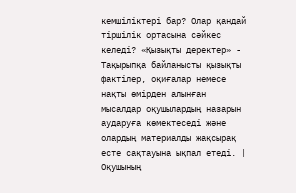кемшіліктері бар? Олар қандай тіршілік ортасына сәйкес келеді? «Қызықты деректер» - Тақырыпқа байланысты қызықты фактілер, оқиғалар немесе нақты өмірден алынған мысалдар оқушылардың назарын аударуға көмектеседі және олардың материалды жақсырақ есте сақтауына ықпал етеді. |
Оқушының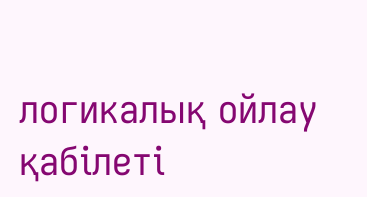логикалық ойлау қабілеті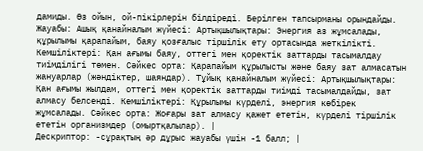дамиды. Өз ойын, ой-пікірлерін білдіреді. Берілген тапсырманы орындайды. Жауабы: Ашық қанайналым жүйесі: Артықшылықтары: Энергия аз жұмсалады, құрылымы қарапайым, баяу қозғалыс тіршілік ету ортасында жеткілікті. Кемшіліктері: Қан ағымы баяу, оттегі мен қоректік заттарды тасымалдау тиімділігі төмен. Сәйкес орта: Қарапайым құрылысты және баяу зат алмасатын жануарлар (жәндіктер, шаяндар). Тұйық қанайналым жүйесі: Артықшылықтары: Қан ағымы жылдам, оттегі мен қоректік заттарды тиімді тасымалдайды, зат алмасу белсенді. Кемшіліктері: Құрылымы күрделі, энергия көбірек жұмсалады. Сәйкес орта: Жоғары зат алмасу қажет ететін, күрделі тіршілік ететін организмдер (омыртқалылар). |
Дескриптор: -сұрақтың әр дұрыс жауабы үшін -1 балл; |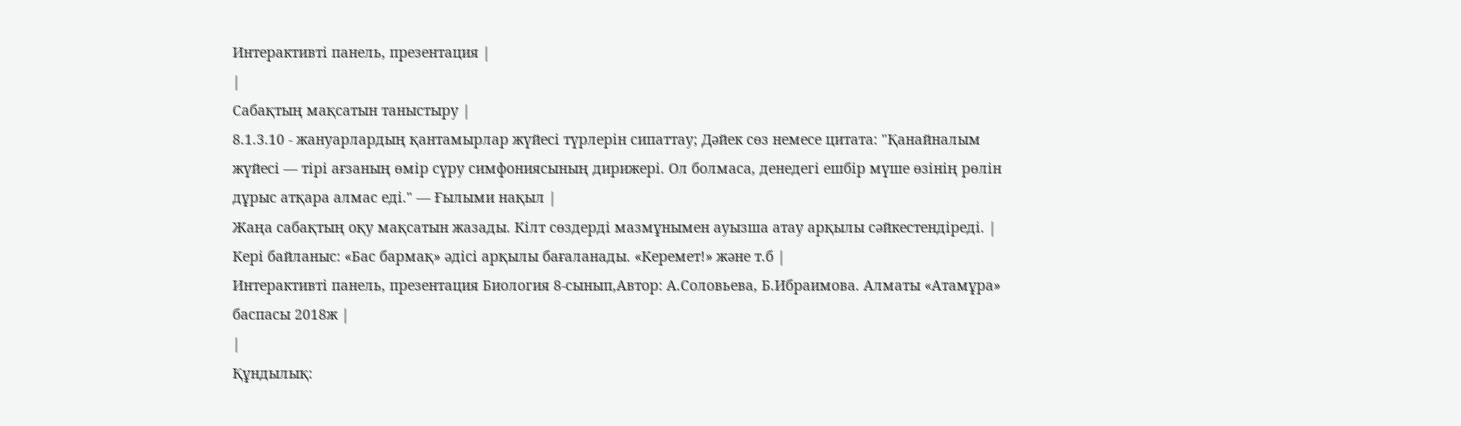Интерактивті панель, презентация |
|
Сабақтың мақсатын таныстыру |
8.1.3.10 - жануарлардың қантамырлар жүйесі түрлерін сипаттау; Дәйек сөз немесе цитата: "Қанайналым жүйесі — тірі ағзаның өмір сүру симфониясының дирижері. Ол болмаса, денедегі ешбір мүше өзінің рөлін дұрыс атқара алмас еді." — Ғылыми нақыл |
Жаңа сабақтың оқу мақсатын жазады. Кілт сөздерді мазмұнымен ауызша атау арқылы сәйкестендіреді. |
Кері байланыс: «Бас бармақ» әдісі арқылы бағаланады. «Керемет!» және т.б |
Интерактивті панель, презентация Биология 8-сынып,Автор: А.Соловьева, Б.Ибраимова. Алматы «Атамұра» баспасы 2018ж |
|
Құндылық: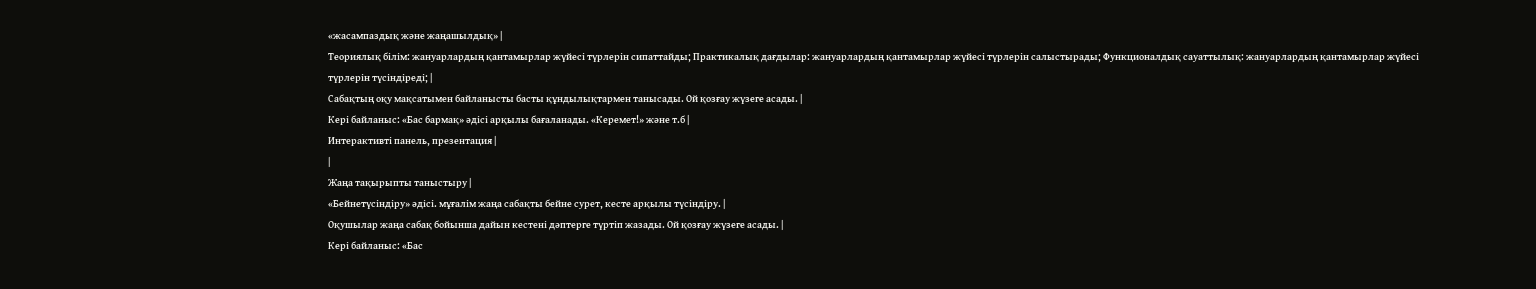«жасампаздық және жаңашылдық» |
Теориялық білім: жануарлардың қантамырлар жүйесі түрлерін сипаттайды; Практикалық дағдылар: жануарлардың қантамырлар жүйесі түрлерін салыстырады; Функционалдық сауаттылық: жануарлардың қантамырлар жүйесі түрлерін түсіндіреді; |
Сабақтың оқу мақсатымен байланысты басты құндылықтармен танысады. Ой қозғау жүзеге асады. |
Кері байланыс: «Бас бармақ» әдісі арқылы бағаланады. «Керемет!» және т.б |
Интерактивті панель, презентация |
|
Жаңа тақырыпты таныстыру |
«Бейнетүсіндіру» әдісі. мұғалім жаңа сабақты бейне сурет, кесте арқылы түсіндіру. |
Оқушылар жаңа сабақ бойынша дайын кестені дәптерге түртіп жазады. Ой қозғау жүзеге асады. |
Кері байланыс: «Бас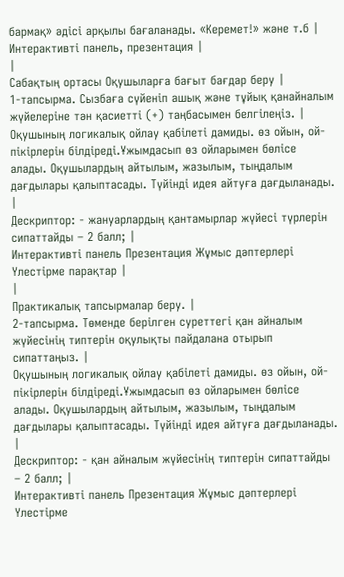бармақ» әдісі арқылы бағаланады. «Керемет!» және т.б |
Интерактивті панель, презентация |
|
Сабақтың ортасы Оқушыларға бағыт бағдар беру |
1-тапсырма. Сызбаға сүйеніп ашық және тұйық қанайналым жүйелеріне тән қасиетті (+) таңбасымен белгілеңіз. |
Оқушының логикалық ойлау қабілеті дамиды. өз ойын, ой-пікірлерін білдіреді.Ұжымдасып өз ойларымен бөлісе алады. Оқушылардың айтылым, жазылым, тыңдалым дағдылары қалыптасады. Түйінді идея айтуға дағдыланады. |
Дескриптор: - жануарлардың қантамырлар жүйесі түрлерін сипаттайды – 2 балл; |
Интерактивті панель Презентация Жұмыс дәптерлері Үлестірме парақтар |
|
Практикалық тапсырмалар беру. |
2-тапсырма. Төменде берілген суреттегі қан айналым жүйесінің типтерін оқулықты пайдалана отырып сипаттаңыз. |
Оқушының логикалық ойлау қабілеті дамиды. өз ойын, ой-пікірлерін білдіреді.Ұжымдасып өз ойларымен бөлісе алады. Оқушылардың айтылым, жазылым, тыңдалым дағдылары қалыптасады. Түйінді идея айтуға дағдыланады. |
Дескриптор: - қан айналым жүйесінің типтерін сипаттайды – 2 балл; |
Интерактивті панель Презентация Жұмыс дәптерлері Үлестірме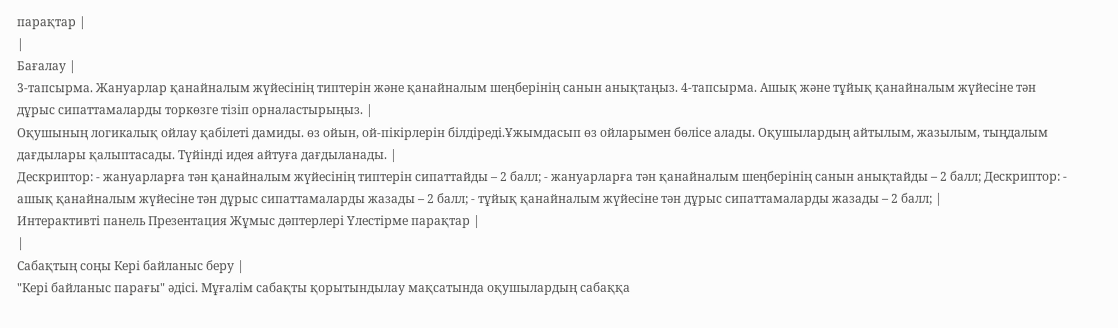парақтар |
|
Бағалау |
3-тапсырма. Жануарлар қанайналым жүйесінің типтерін және қанайналым шеңберінің санын анықтаңыз. 4-тапсырма. Ашық және тұйық қанайналым жүйесіне тән дұрыс сипаттамаларды торкөзге тізіп орналастырыңыз. |
Оқушының логикалық ойлау қабілеті дамиды. өз ойын, ой-пікірлерін білдіреді.Ұжымдасып өз ойларымен бөлісе алады. Оқушылардың айтылым, жазылым, тыңдалым дағдылары қалыптасады. Түйінді идея айтуға дағдыланады. |
Дескриптор: - жануарларға тән қанайналым жүйесінің типтерін сипаттайды – 2 балл; - жануарларға тән қанайналым шеңберінің санын анықтайды – 2 балл; Дескриптор: - ашық қанайналым жүйесіне тән дұрыс сипаттамаларды жазады – 2 балл; - тұйық қанайналым жүйесіне тән дұрыс сипаттамаларды жазады – 2 балл; |
Интерактивті панель Презентация Жұмыс дәптерлері Үлестірме парақтар |
|
Сабақтың соңы Кері байланыс беру |
"Кері байланыс парағы" әдісі. Мұғалім сабақты қорытындылау мақсатында оқушылардың сабаққа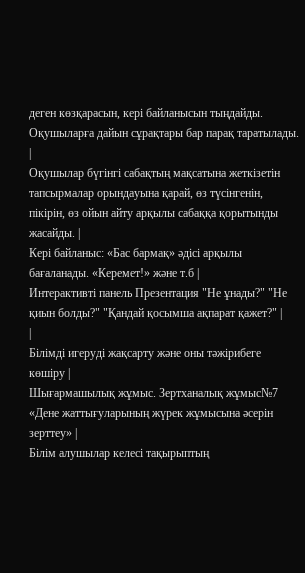деген көзқарасын, кері байланысын тыңдайды. Оқушыларға дайын сұрақтары бар парақ таратылады. |
Оқушылар бүгінгі сабақтың мақсатына жеткізетін тапсырмалар орындауына қарай, өз түсінгенін, пікірін, өз ойын айту арқылы сабаққа қорытынды жасайды. |
Кері байланыс: «Бас бармақ» әдісі арқылы бағаланады. «Керемет!» және т.б |
Интерактивті панель Презентация "Не ұнады?" "Не қиын болды?" "Қандай қосымша ақпарат қажет?" |
|
Білімді игеруді жақсарту және оны тәжірибеге көшіру |
Шығармашылық жұмыс. Зертханалық жұмыс№7 «Дене жаттығуларының жүрек жұмысына әсерін зерттеу» |
Білім алушылар келесі тақырыптың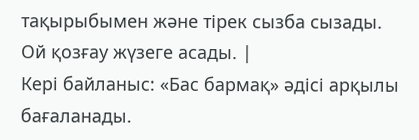тақырыбымен және тірек сызба сызады. Ой қозғау жүзеге асады. |
Кері байланыс: «Бас бармақ» әдісі арқылы бағаланады.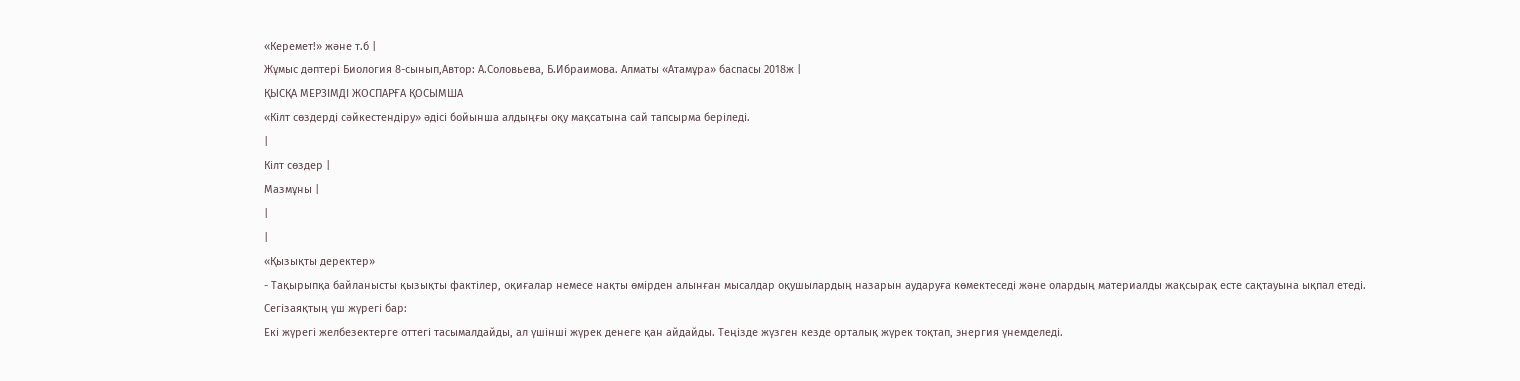«Керемет!» және т.б |
Жұмыс дәптері Биология 8-сынып,Автор: А.Соловьева, Б.Ибраимова. Алматы «Атамұра» баспасы 2018ж |
ҚЫСҚА МЕРЗІМДІ ЖОСПАРҒА ҚОСЫМША
«Кілт сөздерді сәйкестендіру» әдісі бойынша алдыңғы оқу мақсатына сай тапсырма беріледі.
|
Кілт сөздер |
Мазмұны |
|
|
«Қызықты деректер»
- Тақырыпқа байланысты қызықты фактілер, оқиғалар немесе нақты өмірден алынған мысалдар оқушылардың назарын аударуға көмектеседі және олардың материалды жақсырақ есте сақтауына ықпал етеді.
Сегізаяқтың үш жүрегі бар:
Екі жүрегі желбезектерге оттегі тасымалдайды, ал үшінші жүрек денеге қан айдайды. Теңізде жүзген кезде орталық жүрек тоқтап, энергия үнемделеді.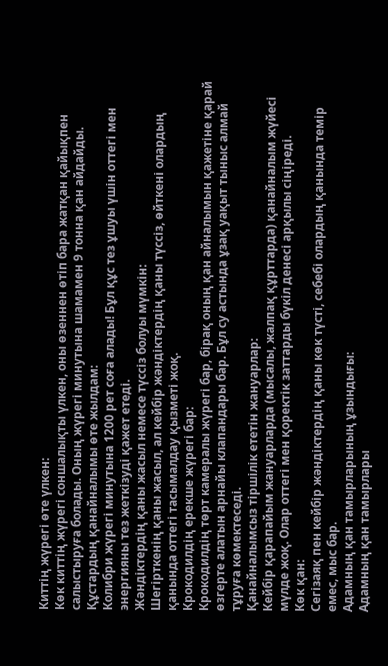Киттің жүрегі өте үлкен:
Көк киттің жүрегі соншалықты үлкен, оны өзеннен өтіп бара жатқан қайықпен салыстыруға болады. Оның жүрегі минутына шамамен 9 тонна қан айдайды.
Құстардың қанайналымы өте жылдам:
Колибри жүрегі минутына 1200 рет соға алады! Бұл құс тез ұшуы үшін оттегі мен энергияны тез жеткізуді қажет етеді.
Жәндіктердің қаны жасыл немесе түссіз болуы мүмкін:
Шегірткенің қаны жасыл, ал кейбір жәндіктердің қаны түссіз, өйткені олардың қанында оттегі тасымалдау қызметі жоқ.
Крокодилдің ерекше жүрегі бар:
Крокодилдің төрт камералы жүрегі бар, бірақ оның қан айналымын қажетіне қарай өзгерте алатын арнайы клапандары бар. Бұл су астында ұзақ уақыт тыныс алмай тұруға көмектеседі.
Қанайналымсыз тіршілік ететін жануарлар:
Кейбір қарапайым жануарларда (мысалы, жалпақ құрттарда) қанайналым жүйесі мүлде жоқ. Олар оттегі мен қоректік заттарды бүкіл денесі арқылы сіңіреді.
Көк қан:
Сегізаяқ пен кейбір жәндіктердің қаны көк түсті, себебі олардың қанында темір емес, мыс бар.
Адамның қан тамырларының ұзындығы:
Адамның қан тамырлары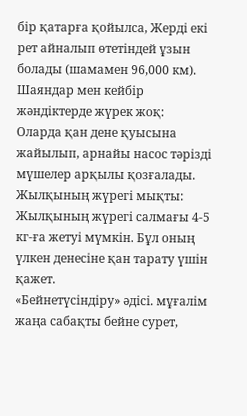бір қатарға қойылса, Жерді екі рет айналып өтетіндей ұзын болады (шамамен 96,000 км).
Шаяндар мен кейбір жәндіктерде жүрек жоқ:
Оларда қан дене қуысына жайылып, арнайы насос тәрізді мүшелер арқылы қозғалады.
Жылқының жүрегі мықты:
Жылқының жүрегі салмағы 4-5 кг-ға жетуі мүмкін. Бұл оның үлкен денесіне қан тарату үшін қажет.
«Бейнетүсіндіру» әдісі. мұғалім жаңа сабақты бейне сурет,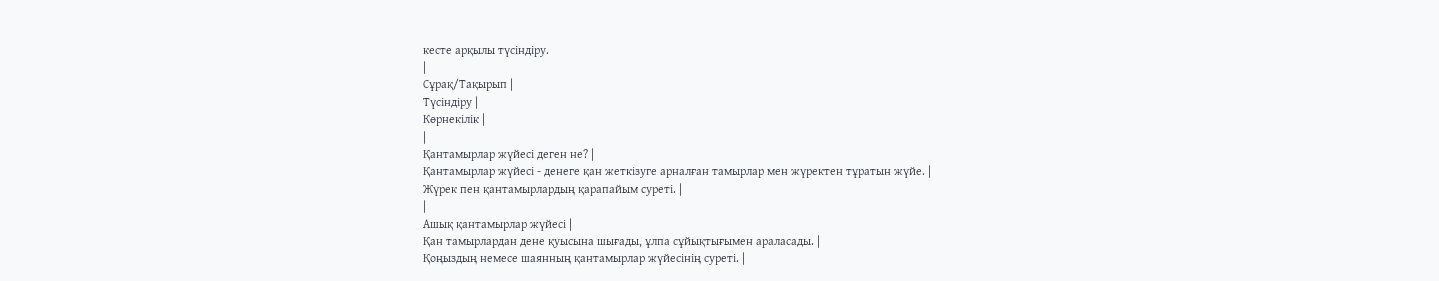кесте арқылы түсіндіру.
|
Сұрақ/Тақырып |
Түсіндіру |
Көрнекілік |
|
Қантамырлар жүйесі деген не? |
Қантамырлар жүйесі - денеге қан жеткізуге арналған тамырлар мен жүректен тұратын жүйе. |
Жүрек пен қантамырлардың қарапайым суреті. |
|
Ашық қантамырлар жүйесі |
Қан тамырлардан дене қуысына шығады, ұлпа сұйықтығымен араласады. |
Қоңыздың немесе шаянның қантамырлар жүйесінің суреті. |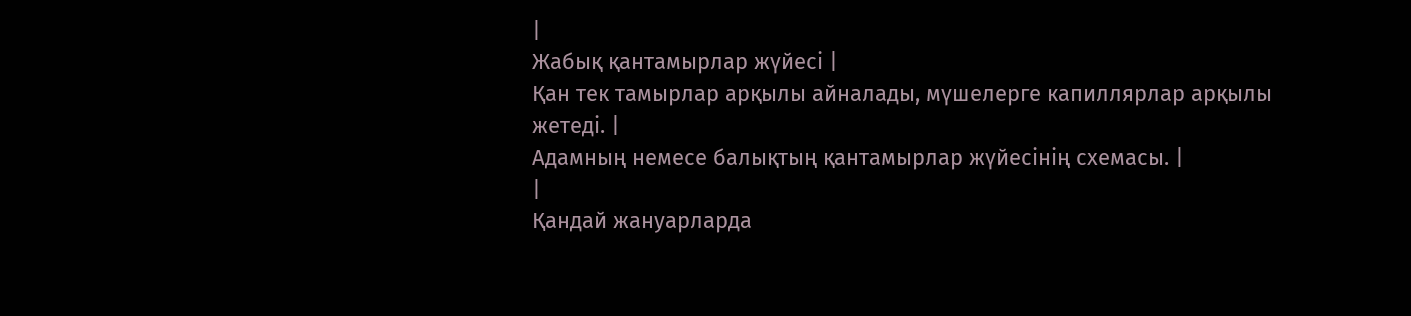|
Жабық қантамырлар жүйесі |
Қан тек тамырлар арқылы айналады, мүшелерге капиллярлар арқылы жетеді. |
Адамның немесе балықтың қантамырлар жүйесінің схемасы. |
|
Қандай жануарларда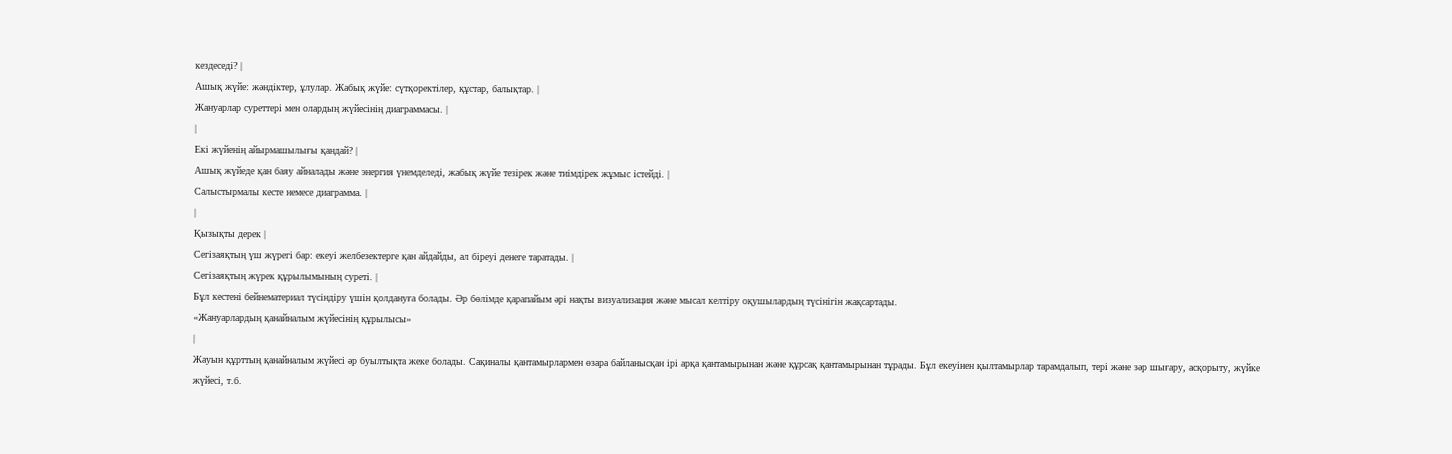кездеседі? |
Ашық жүйе: жәндіктер, ұлулар. Жабық жүйе: сүтқоректілер, құстар, балықтар. |
Жануарлар суреттері мен олардың жүйесінің диаграммасы. |
|
Екі жүйенің айырмашылығы қандай? |
Ашық жүйеде қан баяу айналады және энергия үнемделеді, жабық жүйе тезірек және тиімдірек жұмыс істейді. |
Салыстырмалы кесте немесе диаграмма. |
|
Қызықты дерек |
Сегізаяқтың үш жүрегі бар: екеуі желбезектерге қан айдайды, ал біреуі денеге таратады. |
Сегізаяқтың жүрек құрылымының суреті. |
Бұл кестені бейнематериал түсіндіру үшін қолдануға болады. Әр бөлімде қарапайым әрі нақты визуализация және мысал келтіру оқушылардың түсінігін жақсартады.
«Жануарлардың қанайналым жүйесінің құрылысы»
|
Жауын құрттың қанайналым жүйесі әр буылтықта жеке болады. Сақиналы қантамырлармен өзара байланысқан ірі арқа қантамырынан және құрсақ қантамырынан тұрады. Бұл екеуінен қылтамырлар тарамдалып, тері және зәр шығару, асқорыту, жүйке жүйесі, т.б.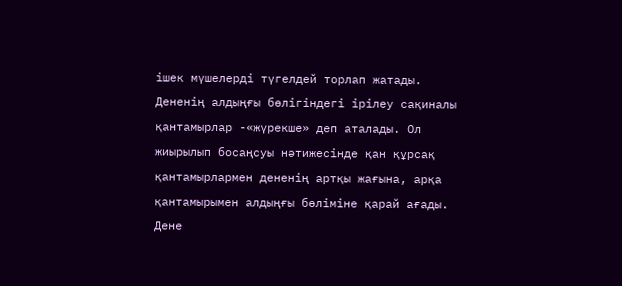ішек мүшелерді түгелдей торлап жатады. Дененің алдыңғы бөлігіндегі ірілеу сақиналы қантамырлар -«жүрекше» деп аталады. Ол жиырылып босаңсуы нәтижесінде қан құрсақ қантамырлармен дененің артқы жағына, арқа қантамырымен алдыңғы бөліміне қарай ағады. Дене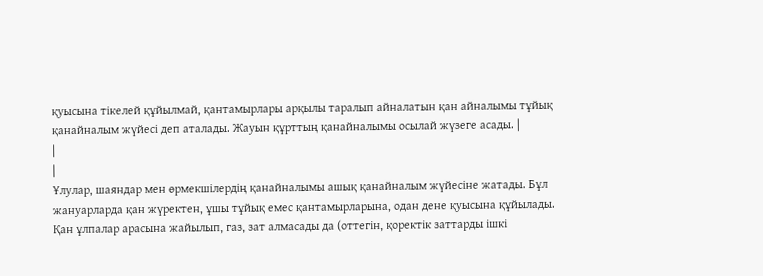қуысына тікелей құйылмай, қантамырлары арқылы таралып айналатын қан айналымы тұйық қанайналым жүйесі деп аталады. Жауын құрттың қанайналымы осылай жүзеге асады. |
|
|
Ұлулар, шаяндар мен өрмекшілердің қанайналымы ашық қанайналым жүйесіне жатады. Бұл жануарларда қан жүректен, ұшы тұйық емес қантамырларына, одан дене қуысына құйылады. Қан ұлпалар арасына жайылып, газ, зат алмасады да (оттегін, қоректік заттарды ішкі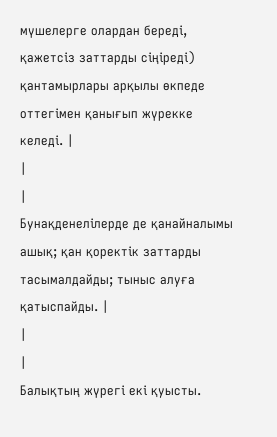мүшелерге олардан береді, қажетсіз заттарды сіңіреді) қантамырлары арқылы өкпеде оттегімен қанығып жүрекке келеді. |
|
|
Бунақденелілерде де қанайналымы ашық; қан қоректік заттарды тасымалдайды; тыныс алуға қатыспайды. |
|
|
Балықтың жүрегі екі қуысты.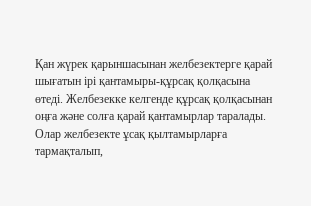Қан жүрек қарыншасынан желбезектерге қарай шығатын ірі қантамыры-құрсақ қолқасына өтеді. Желбезекке келгенде құрсақ қолқасынан оңға және солға қарай қантамырлар таралады. Олар желбезекте ұсақ қылтамырларға тармақталып,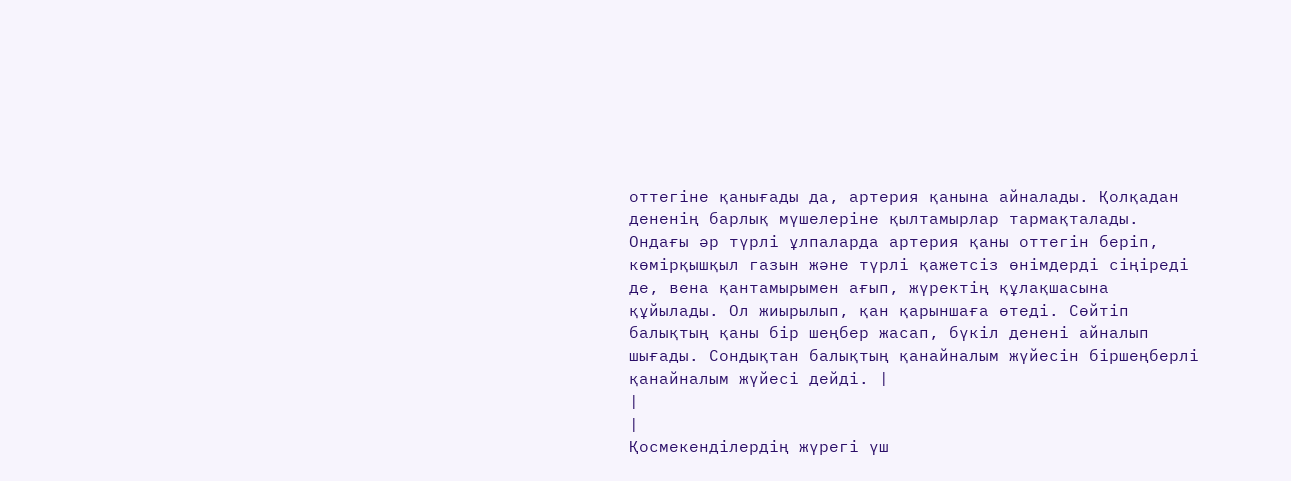оттегіне қанығады да, артерия қанына айналады. Қолқадан дененің барлық мүшелеріне қылтамырлар тармақталады. Ондағы әр түрлі ұлпаларда артерия қаны оттегін беріп, көмірқышқыл газын және түрлі қажетсіз өнімдерді сіңіреді де, вена қантамырымен ағып, жүректің құлақшасына құйылады. Ол жиырылып, қан қарыншаға өтеді. Сөйтіп балықтың қаны бір шеңбер жасап, бүкіл денені айналып шығады. Сондықтан балықтың қанайналым жүйесін біршеңберлі қанайналым жүйесі дейді. |
|
|
Қосмекенділердің жүрегі үш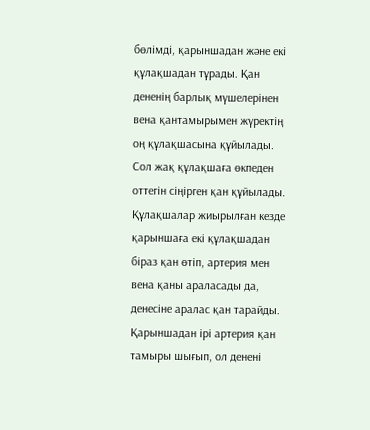бөлімді, қарыншадан және екі құлақшадан тұрады. Қан дененің барлық мүшелерінен вена қантамырымен жүректің оң құлақшасына құйылады. Сол жақ құлақшаға өкпеден оттегін сіңірген қан құйылады. Құлақшалар жиырылған кезде қарыншаға екі құлақшадан біраз қан өтіп, артерия мен вена қаны араласады да, денесіне аралас қан тарайды. Қарыншадан ірі артерия қан тамыры шығып, ол денені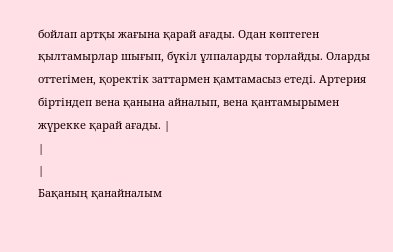бойлап артқы жағына қарай ағады. Одан көптеген қылтамырлар шығып, бүкіл ұлпаларды торлайды. Оларды оттегімен, қоректік заттармен қамтамасыз етеді. Артерия біртіндеп вена қанына айналып, вена қантамырымен жүрекке қарай ағады. |
|
|
Бақаның қанайналым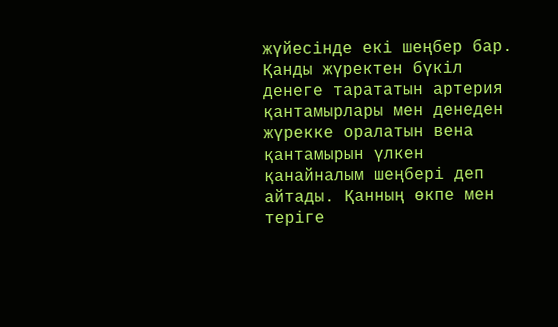жүйесінде екі шеңбер бар. Қанды жүректен бүкіл денеге тарататын артерия қантамырлары мен денеден жүрекке оралатын вена қантамырын үлкен қанайналым шеңбері деп айтады. Қанның өкпе мен теріге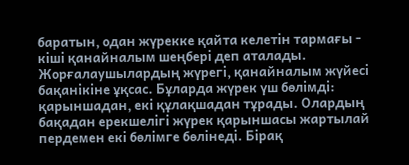баратын, одан жүрекке қайта келетін тармағы - кіші қанайналым шеңбері деп аталады. Жорғалаушылардың жүрегі, қанайналым жүйесі бақанікіне ұқсас. Бұларда жүрек үш бөлімді: қарыншадан, екі құлақшадан тұрады. Олардың бақадан ерекшелігі жүрек қарыншасы жартылай пердемен екі бөлімге бөлінеді. Бірақ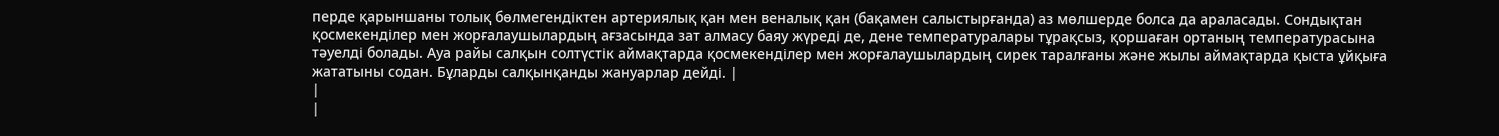перде қарыншаны толық бөлмегендіктен артериялық қан мен веналық қан (бақамен салыстырғанда) аз мөлшерде болса да араласады. Сондықтан қосмекенділер мен жорғалаушылардың ағзасында зат алмасу баяу жүреді де, дене температуралары тұрақсыз, қоршаған ортаның температурасына тәуелді болады. Ауа райы салқын солтүстік аймақтарда қосмекенділер мен жорғалаушылардың сирек таралғаны және жылы аймақтарда қыста ұйқыға жататыны содан. Бұларды салқынқанды жануарлар дейді. |
|
|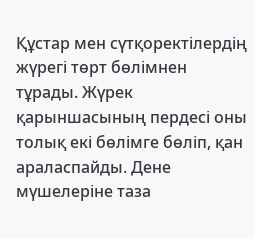Құстар мен сүтқоректілердің жүрегі төрт бөлімнен тұрады. Жүрек қарыншасының пердесі оны толық екі бөлімге бөліп, қан араласпайды. Дене мүшелеріне таза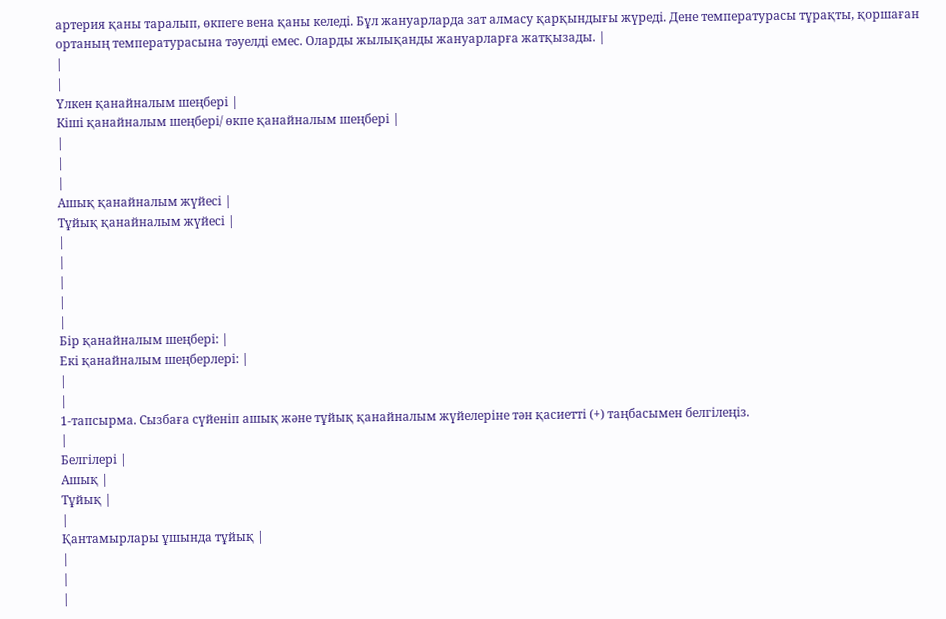артерия қаны таралып, өкпеге вена қаны келеді. Бұл жануарларда зат алмасу қарқындығы жүреді. Дене температурасы тұрақты, қоршаған ортаның температурасына тәуелді емес. Оларды жылықанды жануарларға жатқызады. |
|
|
Үлкен қанайналым шеңбері |
Кіші қанайналым шеңбері/ өкпе қанайналым шеңбері |
|
|
|
Ашық қанайналым жүйесі |
Тұйық қанайналым жүйесі |
|
|
|
|
|
Бір қанайналым шеңбері: |
Екі қанайналым шеңберлері: |
|
|
1-тапсырма. Сызбаға сүйеніп ашық және тұйық қанайналым жүйелеріне тән қасиетті (+) таңбасымен белгілеңіз.
|
Белгілері |
Ашық |
Тұйық |
|
Қантамырлары ұшында тұйық |
|
|
|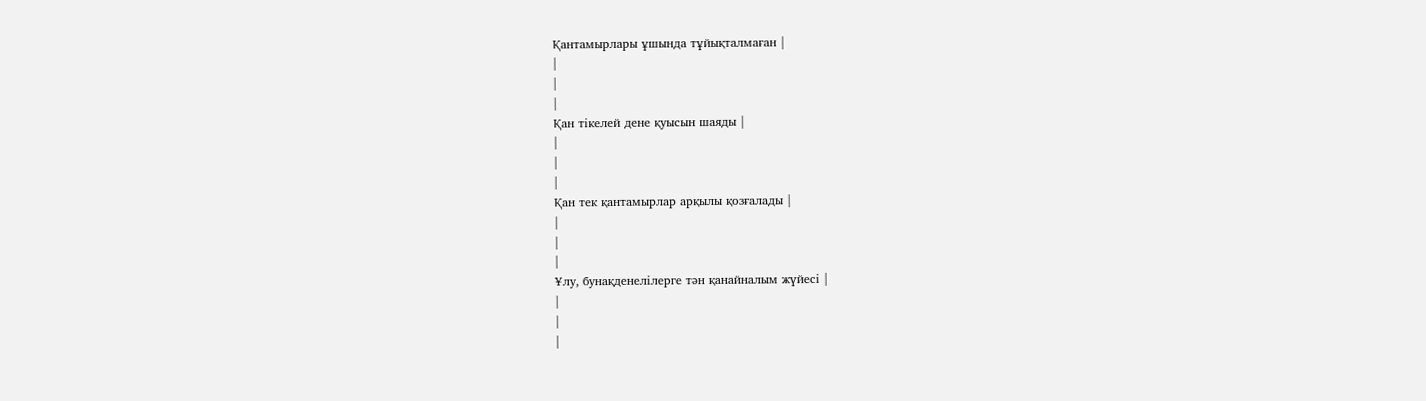Қантамырлары ұшында тұйықталмаған |
|
|
|
Қан тікелей дене қуысын шаяды |
|
|
|
Қан тек қантамырлар арқылы қозғалады |
|
|
|
Ұлу, бунақденелілерге тән қанайналым жүйесі |
|
|
|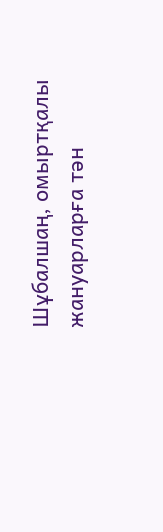Шұбалшаң, омыртқалы жануарларға тән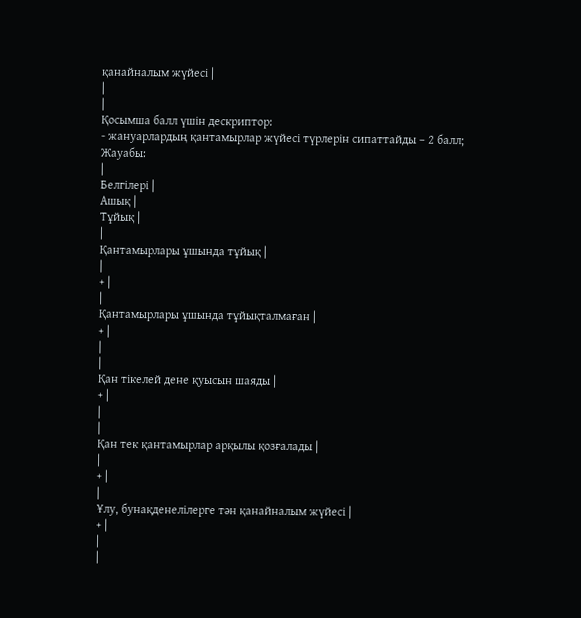қанайналым жүйесі |
|
|
Қосымша балл үшін дескриптор:
- жануарлардың қантамырлар жүйесі түрлерін сипаттайды – 2 балл;
Жауабы:
|
Белгілері |
Ашық |
Тұйық |
|
Қантамырлары ұшында тұйық |
|
+ |
|
Қантамырлары ұшында тұйықталмаған |
+ |
|
|
Қан тікелей дене қуысын шаяды |
+ |
|
|
Қан тек қантамырлар арқылы қозғалады |
|
+ |
|
Ұлу, бунақденелілерге тән қанайналым жүйесі |
+ |
|
|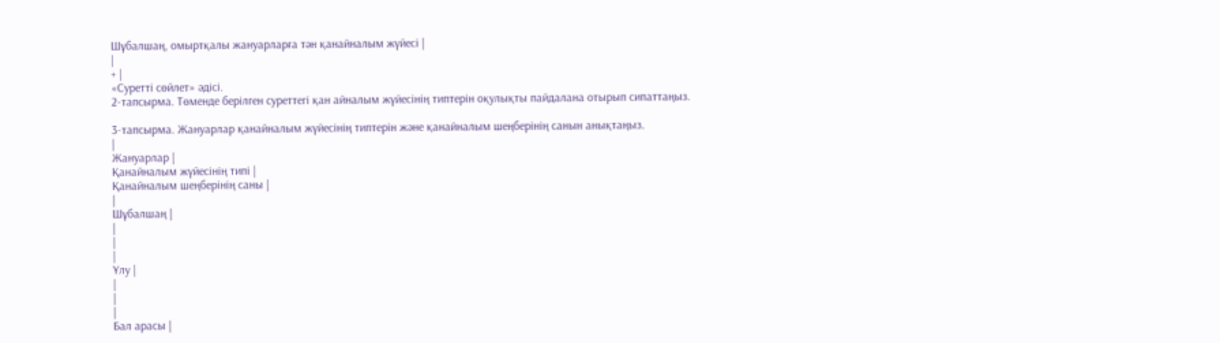Шұбалшаң, омыртқалы жануарларға тән қанайналым жүйесі |
|
+ |
«Суретті сөйлет» әдісі.
2-тапсырма. Төменде берілген суреттегі қан айналым жүйесінің типтерін оқулықты пайдалана отырып сипаттаңыз.

3-тапсырма. Жануарлар қанайналым жүйесінің типтерін және қанайналым шеңберінің санын анықтаңыз.
|
Жануарлар |
Қанайналым жүйесінің типі |
Қанайналым шеңберінің саны |
|
Шұбалшаң |
|
|
|
Ұлу |
|
|
|
Бал арасы |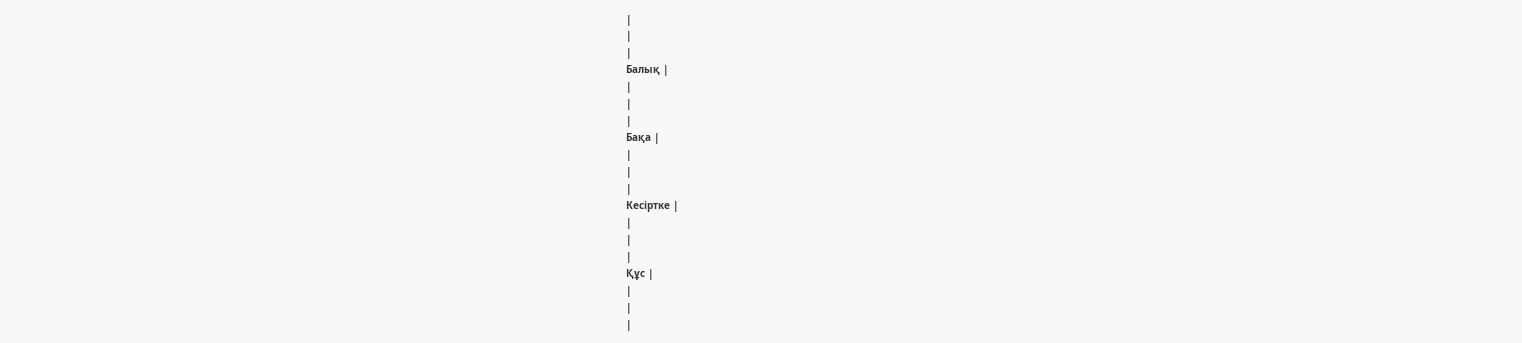|
|
|
Балық |
|
|
|
Бақа |
|
|
|
Кесіртке |
|
|
|
Құс |
|
|
|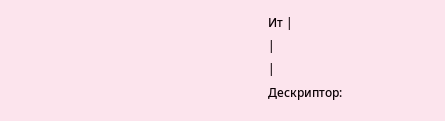Ит |
|
|
Дескриптор: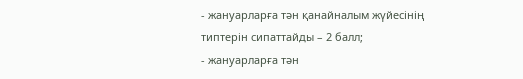- жануарларға тән қанайналым жүйесінің типтерін сипаттайды – 2 балл;
- жануарларға тән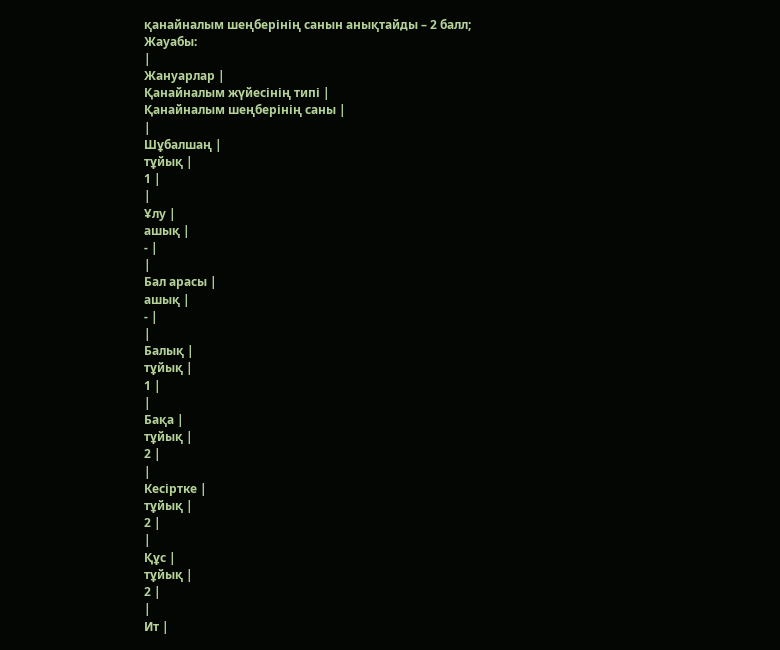қанайналым шеңберінің санын анықтайды – 2 балл;
Жауабы:
|
Жануарлар |
Қанайналым жүйесінің типі |
Қанайналым шеңберінің саны |
|
Шұбалшаң |
тұйық |
1 |
|
Ұлу |
ашық |
- |
|
Бал арасы |
ашық |
- |
|
Балық |
тұйық |
1 |
|
Бақа |
тұйық |
2 |
|
Кесіртке |
тұйық |
2 |
|
Құс |
тұйық |
2 |
|
Ит |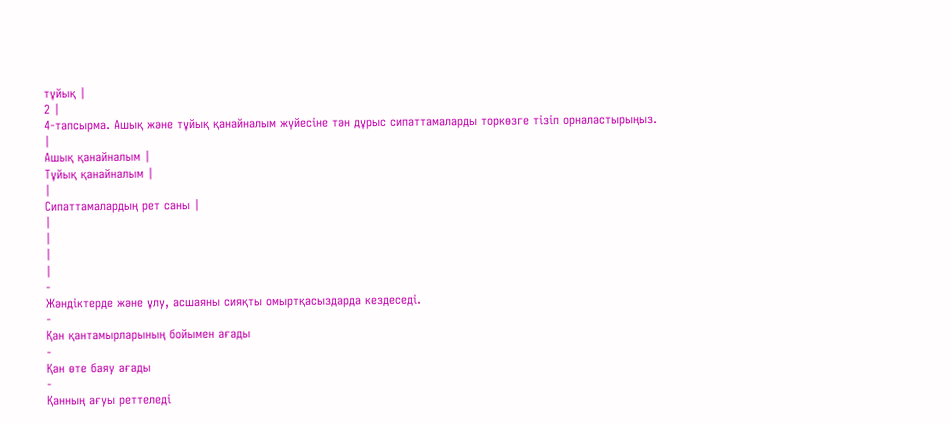тұйық |
2 |
4-тапсырма. Ашық және тұйық қанайналым жүйесіне тән дұрыс сипаттамаларды торкөзге тізіп орналастырыңыз.
|
Ашық қанайналым |
Тұйық қанайналым |
|
Сипаттамалардың рет саны |
|
|
|
|
-
Жәндіктерде және ұлу, асшаяны сияқты омыртқасыздарда кездеседі.
-
Қан қантамырларының бойымен ағады
-
Қан өте баяу ағады
-
Қанның ағуы реттеледі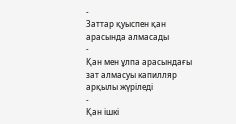-
Заттар қуыспен қан арасында алмасады
-
Қан мен ұлпа арасындағы зат алмасуы капилляр арқылы жүріледі
-
Қан ішкі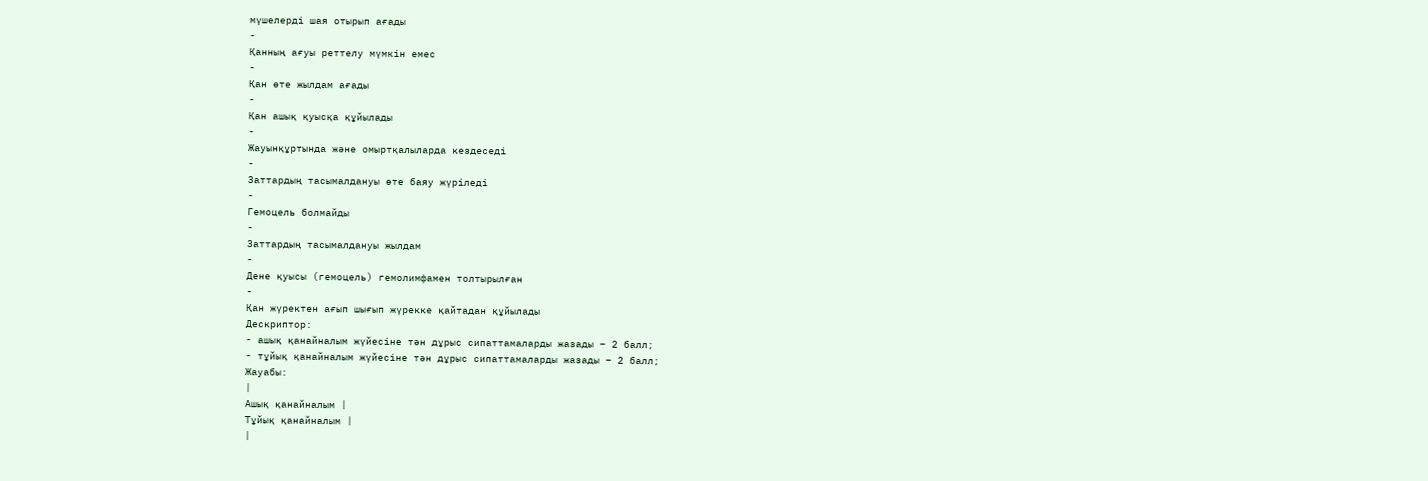мүшелерді шая отырып ағады
-
Қанның ағуы реттелу мүмкін емес
-
Қан өте жылдам ағады
-
Қан ашық қуысқа құйылады
-
Жауынқұртында және омыртқалыларда кездеседі
-
Заттардың тасымалдануы өте баяу жүріледі
-
Гемоцель болмайды
-
Заттардың тасымалдануы жылдам
-
Дене қуысы (гемоцель) гемолимфамен толтырылған
-
Қан жүректен ағып шығып жүрекке қайтадан құйылады
Дескриптор:
- ашық қанайналым жүйесіне тән дұрыс сипаттамаларды жазады – 2 балл;
- тұйық қанайналым жүйесіне тән дұрыс сипаттамаларды жазады – 2 балл;
Жауабы:
|
Ашық қанайналым |
Тұйық қанайналым |
|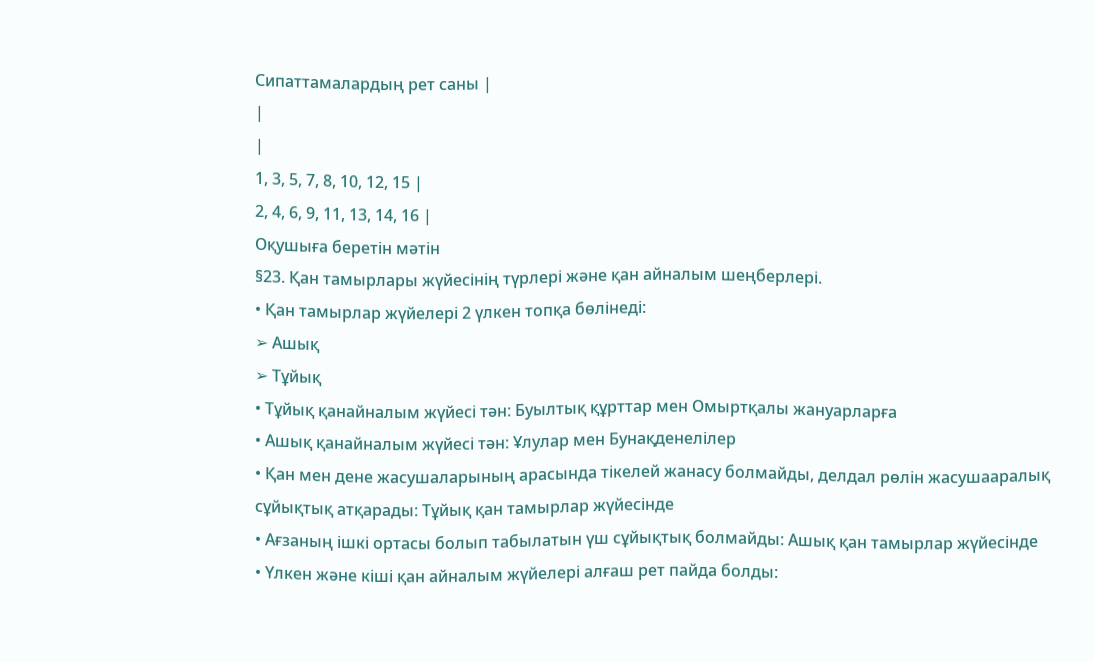Сипаттамалардың рет саны |
|
|
1, 3, 5, 7, 8, 10, 12, 15 |
2, 4, 6, 9, 11, 13, 14, 16 |
Оқушыға беретін мәтін
§23. Қан тамырлары жүйесінің түрлері және қан айналым шеңберлері.
• Қан тамырлар жүйелері 2 үлкен топқа бөлінеді:
➢ Ашық
➢ Тұйық
• Тұйық қанайналым жүйесі тән: Буылтық құрттар мен Омыртқалы жануарларға
• Ашық қанайналым жүйесі тән: Ұлулар мен Бунақденелілер
• Қан мен дене жасушаларының арасында тікелей жанасу болмайды, делдал рөлін жасушааралық сұйықтық атқарады: Тұйық қан тамырлар жүйесінде
• Ағзаның ішкі ортасы болып табылатын үш сұйықтық болмайды: Ашық қан тамырлар жүйесінде
• Үлкен және кіші қан айналым жүйелері алғаш рет пайда болды: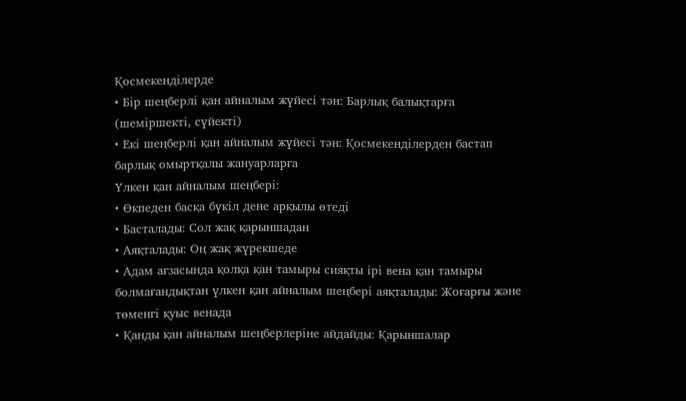Қосмекенділерде
• Бір шеңберлі қан айналым жүйесі тән: Барлық балықтарға (шеміршекті, сүйекті)
• Екі шеңберлі қан айналым жүйесі тән: Қосмекенділерден бастап барлық омыртқалы жануарларға
Үлкен қан айналым шеңбері:
• Өкпеден басқа бүкіл дене арқылы өтеді
• Басталады: Сол жақ қарыншадан
• Аяқталады: Оң жақ жүрекшеде
• Адам ағзасында қолқа қан тамыры сияқты ірі вена қан тамыры болмағандықтан үлкен қан айналым шеңбері аяқталады: Жоғарғы және төменгі қуыс венада
• Қанды қан айналым шеңберлеріне айдайды: Қарыншалар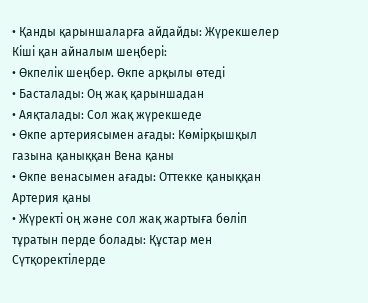• Қанды қарыншаларға айдайды: Жүрекшелер
Кіші қан айналым шеңбері:
• Өкпелік шеңбер. Өкпе арқылы өтеді
• Басталады: Оң жақ қарыншадан
• Аяқталады: Сол жақ жүрекшеде
• Өкпе артериясымен ағады: Көмірқышқыл газына қаныққан Вена қаны
• Өкпе венасымен ағады: Оттекке қаныққан Артерия қаны
• Жүректі оң және сол жақ жартыға бөліп тұратын перде болады: Құстар мен Сүтқоректілерде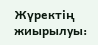Жүректің жиырылуы: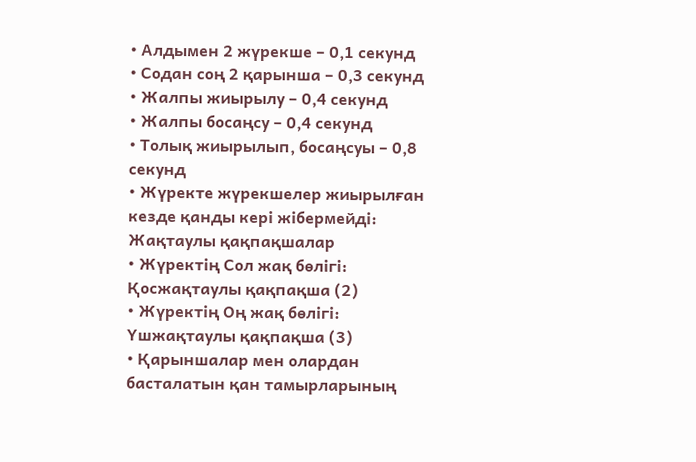• Алдымен 2 жүрекше – 0,1 секунд
• Содан соң 2 қарынша – 0,3 секунд
• Жалпы жиырылу – 0,4 секунд
• Жалпы босаңсу – 0,4 секунд
• Толық жиырылып, босаңсуы – 0,8 секунд
• Жүректе жүрекшелер жиырылған кезде қанды кері жібермейді: Жақтаулы қақпақшалар
• Жүректің Сол жақ бөлігі: Қосжақтаулы қақпақша (2)
• Жүректің Оң жақ бөлігі: Үшжақтаулы қақпақша (3)
• Қарыншалар мен олардан басталатын қан тамырларының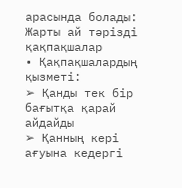арасында болады: Жарты ай тәрізді қақпақшалар
• Қақпақшалардың қызметі:
➢ Қанды тек бір бағытқа қарай айдайды
➢ Қанның кері ағуына кедергі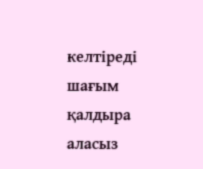келтіреді
шағым қалдыра аласыз